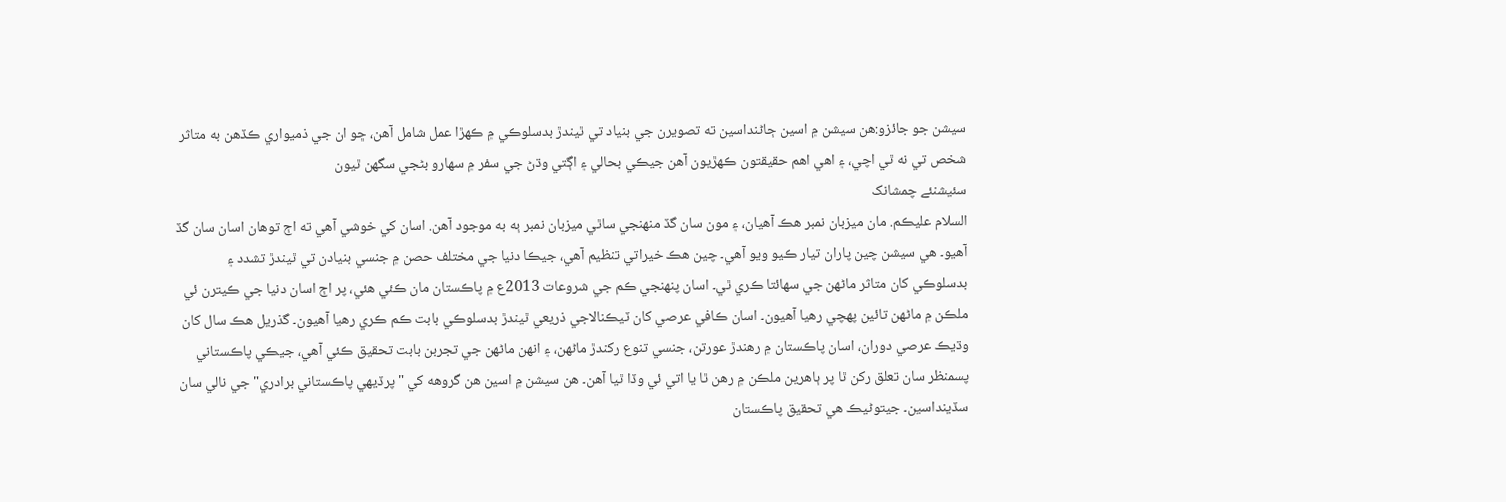سيشن جو جائزو:هن سيشن ۾ اسين ڄاڻنداسين ته تصويرن جي بنياد تي ٿيندڙ بدسلوڪي ۾ ڪهڙا عمل شامل آهن، ڇو ان جي ذميواري ڪڏهن به متاثر شخص تي نه ٿي اچي، ۽ اهي اهم حقيقتون ڪهڙيون آهن جيڪي بحالي ۽ اڳتي وڌڻ جي سفر ۾ سهارو بڻجي سگهن ٿيون
سئیشنئے چمشانک
السلام عليڪم. مان ميزبان نمبر هڪ آهيان، ۽ مون سان گڏ منهنجي ساٿي ميزبان نمبر ٻه به موجود آهن. اسان کي خوشي آهي ته اڄ توهان اسان سان گڏ آهيو۔ هي سيشن چين پاران تيار ڪيو ويو آهي۔ چين هڪ خيراتي تنظيم آهي، جيڪا دنيا جي مختلف حصن ۾ جنسي بنيادن تي ٿيندڙ تشدد ۽ بدسلوڪي کان متاثر ماڻهن جي سهائتا ڪري ٿي۔ اسان پنهنجي ڪم جي شروعات 2013ع ۾ پاڪستان مان ڪئي هئي، پر اڄ اسان دنيا جي ڪيترن ئي ملڪن ۾ ماڻهن تائين پهچي رهيا آهيون۔ اسان ڪافي عرصي کان ٽيڪنالاجي ذريعي ٿيندڙ بدسلوڪي بابت ڪم ڪري رهيا آهيون۔ گذريل هڪ سال کان وڌيڪ عرصي دوران، اسان پاڪستان ۾ رهندڙ عورتن، جنسي تنوع رکندڙ ماڻهن، ۽ انهن ماڻهن جي تجربن بابت تحقيق ڪئي آهي، جيڪي پاڪستاني پسمنظر سان تعلق رکن ٿا پر ٻاهرين ملڪن ۾ رهن ٿا يا اتي ئي وڏا ٿيا آهن۔ هن سيشن ۾ اسين هن گروهه کي "پرڏيهي پاڪستاني برادري" جي نالي سان سڏينداسين۔ جيتوڻيڪ هي تحقيق پاڪستان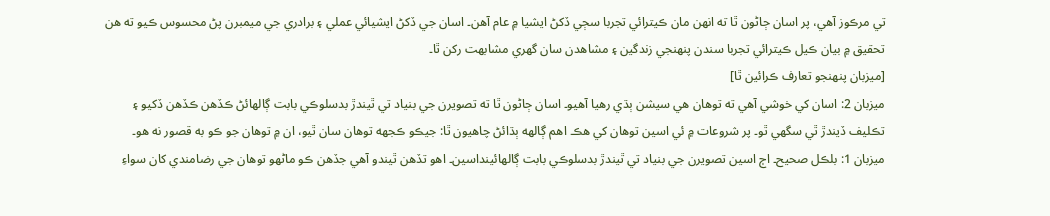تي مرڪوز آهي، پر اسان ڄاڻون ٿا ته انهن مان ڪيترائي تجربا سڄي ڏکڻ ايشيا ۾ عام آهن۔ اسان جي ڏکڻ ايشيائي عملي ۽ برادري جي ميمبرن پڻ محسوس ڪيو ته هن تحقيق ۾ بيان ڪيل ڪيترائي تجربا سندن پنهنجي زندگين ۽ مشاهدن سان گهري مشابهت رکن ٿا۔
[ميزبان پنهنجو تعارف ڪرائين ٿا]
ميزبان 2: اسان کي خوشي آهي ته توهان هي سيشن ٻڌي رهيا آهيو۔ اسان ڄاڻون ٿا ته تصويرن جي بنياد تي ٿيندڙ بدسلوڪي بابت ڳالهائڻ ڪڏهن ڪڏهن ڏکيو ۽ تڪليف ڏيندڙ ٿي سگهي ٿو۔ پر شروعات ۾ ئي اسين توهان کي هڪ اهم ڳالهه ٻڌائڻ چاهيون ٿا: جيڪو ڪجهه توهان سان ٿيو، ان ۾ توهان جو ڪو به قصور نه هو۔
ميزبان 1: بلڪل صحيح۔ اڄ اسين تصويرن جي بنياد تي ٿيندڙ بدسلوڪي بابت ڳالهائينداسين۔ اهو تڏهن ٿيندو آهي جڏهن ڪو ماڻهو توهان جي رضامندي کان سواءِ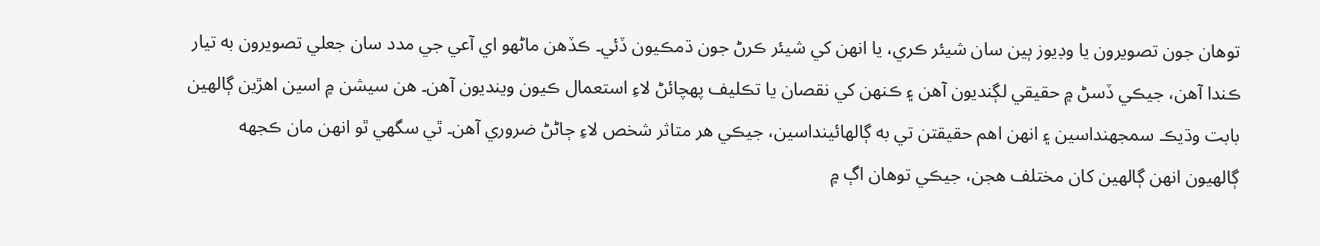توهان جون تصويرون يا وڊيوز ٻين سان شيئر ڪري، يا انهن کي شيئر ڪرڻ جون ڌمڪيون ڏئي۔ ڪڏهن ماڻهو اي آعي جي مدد سان جعلي تصويرون به تيار ڪندا آهن، جيڪي ڏسڻ ۾ حقيقي لڳنديون آهن ۽ ڪنهن کي نقصان يا تڪليف پهچائڻ لاءِ استعمال ڪيون وينديون آهن۔ هن سيشن ۾ اسين اهڙين ڳالهين بابت وڌيڪ سمجهنداسين ۽ انهن اهم حقيقتن تي به ڳالهائينداسين، جيڪي هر متاثر شخص لاءِ ڄاڻڻ ضروري آهن۔ ٿي سگهي ٿو انهن مان ڪجهه ڳالهيون انهن ڳالهين کان مختلف هجن، جيڪي توهان اڳ ۾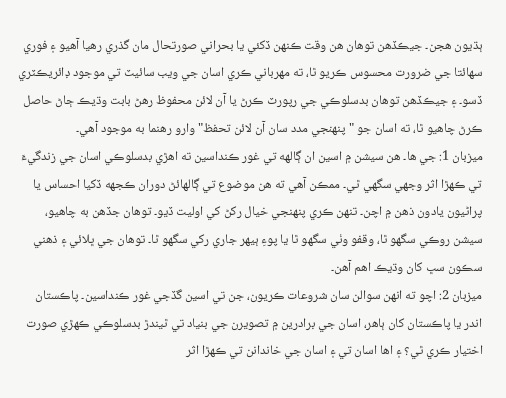ٻڌيون هجن۔ جيڪڏهن توهان هن وقت ڪنهن ڏکئي يا بحراني صورتحال مان گذري رهيا آهيو ۽ فوري سهائتا جي ضرورت محسوس ڪريو ٿا، ته مهرباني ڪري اسان جي ويب سائيٽ تي موجود ڊائريڪٽري ڏسو۔ ۽ جيڪڏهن توهان بدسلوڪي جي رپورٽ ڪرڻ يا آن لائن محفوظ رهڻ بابت وڌيڪ ڄاڻ حاصل ڪرڻ چاهيو ٿا، ته اسان جو "پنهنجي مدد سان آن لائن تحفظ" وارو رهنما به موجود آهي۔
ميزبان 1: جي ها۔ هن سيشن ۾ اسين ان ڳالهه تي غور ڪنداسين ته اهڙي بدسلوڪي اسان جي زندگيءَ تي ڪهڙا اثر وجهي سگهي ٿي۔ ممڪن آهي ته هن موضوع تي ڳالهائڻ دوران ڪجهه ڏکيا احساس يا پراڻيون يادون ذهن ۾ اچن۔ تنهن ڪري پنهنجي خيال رکڻ کي اوليت ڏيو۔ توهان جڏهن به چاهيو، سيشن روڪي سگهو ٿا، وقفو وٺي سگهو ٿا يا پوءِ ٻيهر جاري رکي سگهو ٿا۔ توهان جي ڀلائي ۽ ذهني سڪون سڀ کان وڌيڪ اهم آهن۔
ميزبان 2: اچو ته انهن سوالن سان شروعات ڪريون، جن تي اسين گڏجي غور ڪنداسين۔ پاڪستان اندر يا پاڪستان کان ٻاهر، اسان جي برادرين ۾ تصويرن جي بنياد تي ٿيندڙ بدسلوڪي ڪهڙي صورت اختيار ڪري ٿي؟ ۽ اها اسان تي ۽ اسان جي خاندانن تي ڪهڙا اثر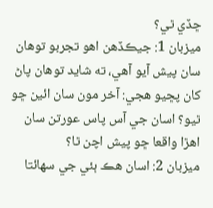ڇڏي ٿي؟
ميزبان 1: جيڪڏهن اهو تجربو توهان سان پيش آيو آهي، ته شايد توهان پاڻ کان پڇيو هجي: آخر مون سان ائين ڇو ٿيو؟ اسان جي آس پاس عورتن سان اهڙا واقعا ڇو پيش اچن ٿا؟
ميزبان 2: اسان هڪ ٻئي جي سهائتا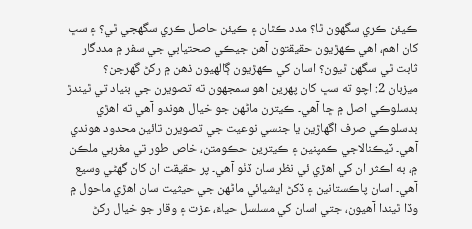ڪيئن ڪري سگهون ٿا؟ مدد ڪٿان ۽ ڪيئن حاصل ڪري سگهجي ٿي؟ ۽ سڀ کان اهم، اهي ڪهڙيون حقيقتون آهن جيڪي صحتيابي جي سفر ۾ مددگار ثابت ٿي سگهن ٿيون؟ اسان کي ڪهڙيون ڳالهيون ذهن ۾ رکڻ گهرجن؟
ميزبان 2: اچو ته سڀ کان پهرين اهو سمجهون ته تصويرن جي بنياد تي ٿيندڙ بدسلوڪي اصل ۾ ڇا آهي۔ ڪيترن ماڻهن جو خيال هوندو آهي ته اهڙي بدسلوڪي صرف اگهاڙين يا جنسي نوعيت جي تصويرن تائين محدود هوندي آهي۔ ٽيڪنالاجي ڪمپنين ۽ ڪيترين حڪومتن، خاص طور تي مغربي ملڪن ۾، به اڪثر ان کي اهڙي ئي نظر سان ڏٺو آهي۔ پر حقيقت ان کان گهڻي وسيع آهي۔ اسان پاڪستانين ۽ ڏکڻ ايشيائي ماڻهن جي حيثيت سان اهڙي ماحول ۾ وڏا ٿيندا آهيون، جتي اسان کي مسلسل حياءَ، عزت ۽ وقار جو خيال رکڻ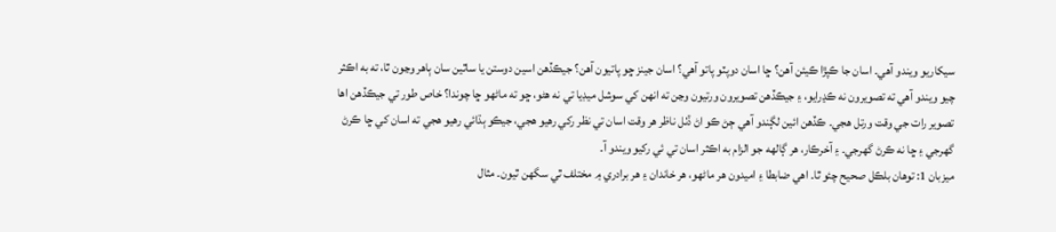سيکاريو ويندو آهي۔ اسان جا ڪپڙا ڪيئن آهن؟ ڇا اسان دوپٽو پاتو آهي؟ اسان جينز ڇو پاتيون آهن؟ جيڪڏهن اسين دوستن يا ساٿين سان ٻاهر وڃون ٿا، ته به اڪثر چيو ويندو آهي ته تصويرون نه ڪڍرايو، ۽ جيڪڏهن تصويرون ورتيون وڃن ته انهن کي سوشل ميڊيا تي نه هڻو، ڇو ته ماڻهو ڇا چوندا؟ خاص طور تي جيڪڏهن اها تصوير رات جي وقت ورتل هجي۔ ڪڏهن ائين لڳندو آهي ڄڻ ڪو اڻ ڏٺل ناظر هر وقت اسان تي نظر رکي رهيو هجي، جيڪو ٻڌائي رهيو هجي ته اسان کي ڇا ڪرڻ گهرجي ۽ ڇا نه ڪرڻ گهرجي۔ ۽ آخرڪار، هر ڳالهه جو الزام به اڪثر اسان تي ئي رکيو ويندو آ۔
ميزبان 1: توهان بلڪل صحيح چئو ٿا۔ اهي ضابطا ۽ اميدون هر ماڻهو، هر خاندان ۽ هر برادري ۾ مختلف ٿي سگهن ٿيون۔ مثال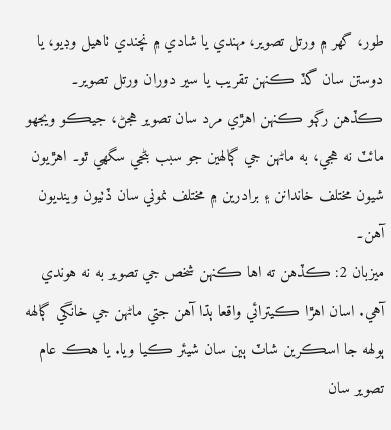طور، گهر ۾ ورتل تصوير، مهندي يا شادي ۾ نچندي ٺاهيل وڊيو، يا دوستن سان گڏ ڪنهن تقريب يا سير دوران ورتل تصوير۔ ڪڏهن رڳو ڪنهن اهڙي مرد سان تصوير هجڻ، جيڪو ويجهو مائٽ نه هجي، به ماڻهن جي ڳالهين جو سبب بڻجي سگهي ٿو۔ اهڙيون شيون مختلف خاندانن ۽ برادرين ۾ مختلف نموني سان ڏٺيون وينديون آهن۔
ميزبان 2: ڪڏهن ته اها ڪنهن شخص جي تصوير به نه هوندي آهي. اسان اهڙا ڪيترائي واقعا ٻڌا آهن جتي ماڻهن جي خانگي ڳالهه ٻولهه جا اسڪرين شاٽ ٻين سان شيئر ڪيا ويا. يا هڪ عام تصوير سان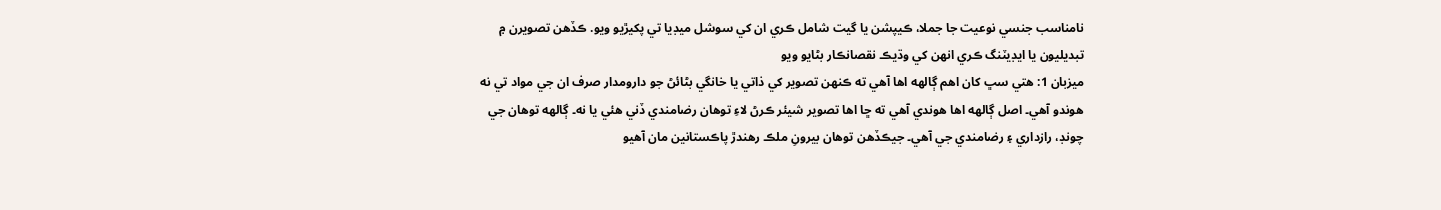نامناسب جنسي نوعيت جا جملا، ڪيپشن يا گيت شامل ڪري ان کي سوشل ميڊيا تي پکيڙيو ويو. ڪڏهن تصويرن ۾ تبديليون يا ايڊيٽنگ ڪري انهن کي وڌيڪ نقصانڪار بڻايو ويو
ميزبان 1: هتي سڀ کان اهم ڳالهه اها آهي ته ڪنهن تصوير کي ذاتي يا خانگي بڻائڻ جو دارومدار صرف ان جي مواد تي نه هوندو آهي۔ اصل ڳالهه اها هوندي آهي ته ڇا اها تصوير شيئر ڪرڻ لاءِ توهان رضامندي ڏني هئي يا نه۔ ڳالهه توهان جي چونڊ، رازداري ۽ رضامندي جي آهي۔ جيڪڏهن توهان بيرونِ ملڪ رهندڙ پاڪستانين مان آهيو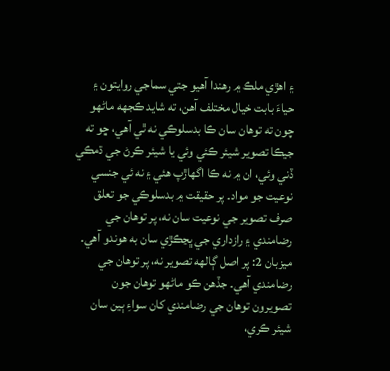۽ اهڙي ملڪ ۾ رهندا آهيو جتي سماجي روايتون ۽ حياءَ بابت خيال مختلف آهن، ته شايد ڪجهه ماڻهو چون ته توهان سان ڪا بدسلوڪي نه ٿي آهي، ڇو ته جيڪا تصوير شيئر ڪئي وئي يا شيئر ڪرڻ جي ڌمڪي ڏني وئي، ان ۾ نه ڪا اگهاڙپ هئي ۽ نه ئي جنسي نوعيت جو مواد۔ پر حقيقت ۾ بدسلوڪي جو تعلق صرف تصوير جي نوعيت سان نه، پر توهان جي رضامندي ۽ رازداري جي ڀڃڪڙي سان به هوندو آهي۔
ميزبان 2: پر اصل ڳالهه تصوير نه، پر توهان جي رضامندي آهي۔ جڏهن ڪو ماڻهو توهان جون تصويرون توهان جي رضامندي کان سواءِ ٻين سان شيئر ڪري،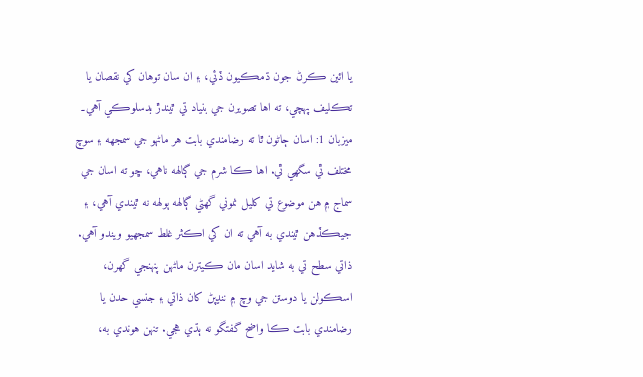يا ائين ڪرڻ جون ڌمڪيون ڏئي، ۽ ان سان توهان کي نقصان يا تڪليف پهچي، ته اها تصويرن جي بنياد تي ٿيندڙ بدسلوڪي آهي۔
ميزبان 1: اسان ڄاڻون ٿا ته رضامندي بابت هر ماڻهو جي سمجهه ۽ سوچ مختلف ٿي سگهي ٿي. اها ڪا شرم جي ڳالهه ناهي، ڇو ته اسان جي سماج ۾ هن موضوع تي کليل نموني گهڻي ڳالهه ٻولهه نه ٿيندي آهي، ۽ جيڪڏهن ٿيندي به آهي ته ان کي اڪثر غلط سمجهيو ويندو آهي.
ذاتي سطح تي به شايد اسان مان ڪيترن ماڻهن پنهنجي گهرن، اسڪولن يا دوستن جي وچ ۾ ننڍپڻ کان ذاتي ۽ جنسي حدن يا رضامندي بابت ڪا واضح گفتگو نه ٻڌي هجي. تنهن هوندي به،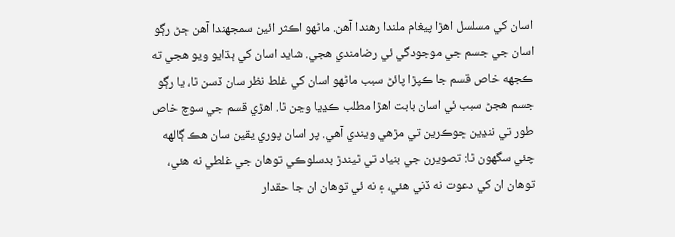اسان کي مسلسل اهڙا پيغام ملندا رهندا آهن. ماڻهو اڪثر ائين سمجهندا آهن ڄڻ رڳو اسان جي جسم جي موجودگي ئي رضامندي هجي. شايد اسان کي ٻڌايو ويو هجي ته ڪجهه خاص قسم جا ڪپڙا پائڻ سبب ماڻهو اسان کي غلط نظر سان ڏسن ٿا، يا رڳو جسم هجڻ سبب ئي اسان بابت اهڙا مطلب ڪڍيا وڃن ٿا. اهڙي قسم جي سوچ خاص طور تي ننڍين ڇوڪرين تي مڙهي ويندي آهي. پر اسان پوري يقين سان هڪ ڳالهه چئي سگهون ٿا: تصويرن جي بنياد تي ٿيندڙ بدسلوڪي توهان جي غلطي نه هئي، توهان ان کي دعوت نه ڏني هئي، ۽ نه ئي توهان ان جا حقدار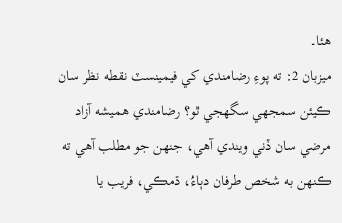هئا۔
ميزبان 2: ته پوءِ رضامندي کي فيمينسٽ نقطه نظر سان ڪيئن سمجهي سگهجي ٿو؟ رضامندي هميشه آزاد مرضي سان ڏني ويندي آهي، جنهن جو مطلب آهي ته ڪنهن به شخص طرفان دٻاءُ، ڌمڪي، فريب يا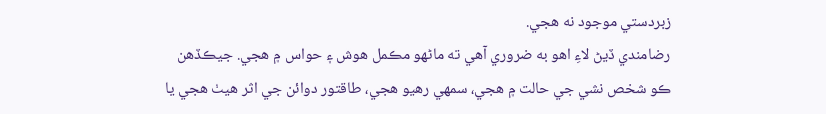زبردستي موجود نه هجي.
رضامندي ڏيڻ لاءِ اهو به ضروري آهي ته ماڻهو مڪمل هوش ۽ حواس ۾ هجي. جيڪڏهن ڪو شخص نشي جي حالت ۾ هجي، سمهي رهيو هجي، طاقتور دوائن جي اثر هيٺ هجي يا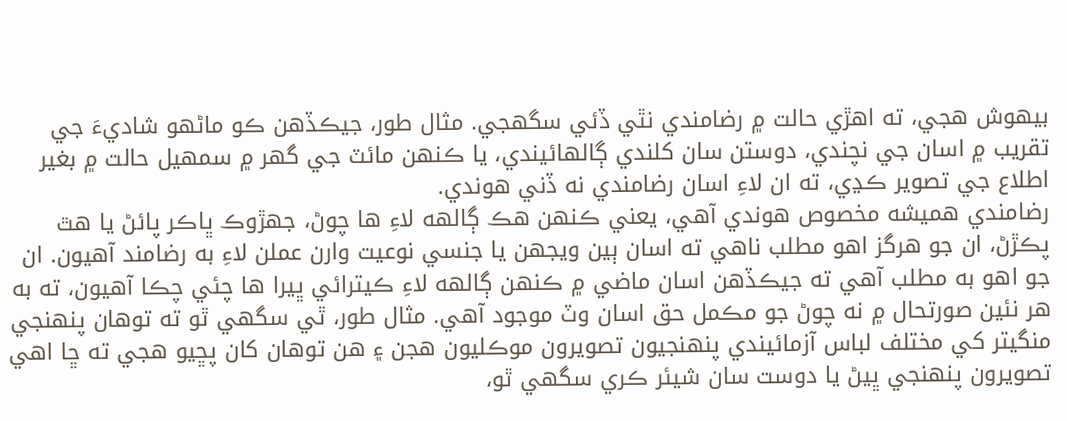بيهوش هجي، ته اهڙي حالت ۾ رضامندي نٿي ڏئي سگهجي. مثال طور، جيڪڏهن ڪو ماڻهو شاديءَ جي تقريب ۾ اسان جي نچندي، دوستن سان کلندي ڳالهائيندي، يا ڪنهن مائٽ جي گهر ۾ سمهيل حالت ۾ بغير اطلاع جي تصوير ڪڍي، ته ان لاءِ اسان رضامندي نه ڏني هوندي.
رضامندي هميشه مخصوص هوندي آهي، يعني ڪنهن هڪ ڳالهه لاءِ ها چوڻ، جهڙوڪ ڀاڪر پائڻ يا هٿ پڪڙڻ، ان جو هرگز اهو مطلب ناهي ته اسان ٻين ويجهن يا جنسي نوعيت وارن عملن لاءِ به رضامند آهيون. ان جو اهو به مطلب آهي ته جيڪڏهن اسان ماضي ۾ ڪنهن ڳالهه لاءِ ڪيترائي ڀيرا ها چئي چڪا آهيون، ته به هر نئين صورتحال ۾ نه چوڻ جو مڪمل حق اسان وٽ موجود آهي. مثال طور، ٿي سگهي ٿو ته توهان پنهنجي منگيتر کي مختلف لباس آزمائيندي پنهنجيون تصويرون موڪليون هجن ۽ هن توهان کان پڇيو هجي ته ڇا اهي تصويرون پنهنجي ڀيڻ يا دوست سان شيئر ڪري سگهي ٿو،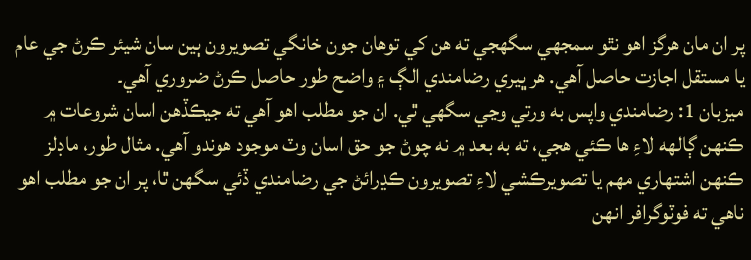پر ان مان هرگز اهو نٿو سمجهي سگهجي ته هن کي توهان جون خانگي تصويرون ٻين سان شيئر ڪرڻ جي عام يا مستقل اجازت حاصل آهي. هر ڀيري رضامندي الڳ ۽ واضح طور حاصل ڪرڻ ضروري آهي۔
ميزبان 1: رضامندي واپس به ورتي وڃي سگهي ٿي. ان جو مطلب اهو آهي ته جيڪڏهن اسان شروعات ۾ ڪنهن ڳالهه لاءِ ها ڪئي هجي، ته به بعد ۾ نه چوڻ جو حق اسان وٽ موجود هوندو آهي. مثال طور، ماڊلز ڪنهن اشتهاري مهم يا تصويرڪشي لاءِ تصويرون ڪڍرائڻ جي رضامندي ڏئي سگهن ٿا، پر ان جو مطلب اهو ناهي ته فوٽوگرافر انهن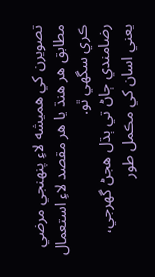تصويرن کي هميشه لاءِ پنهنجي مرضي مطابق هر هنڌ يا هر مقصد لاءِ استعمال ڪري سگهي ٿو.
رضامندي ڄاڻ تي ٻڌل هجڻ گهرجي، يعني اسان کي مڪمل طور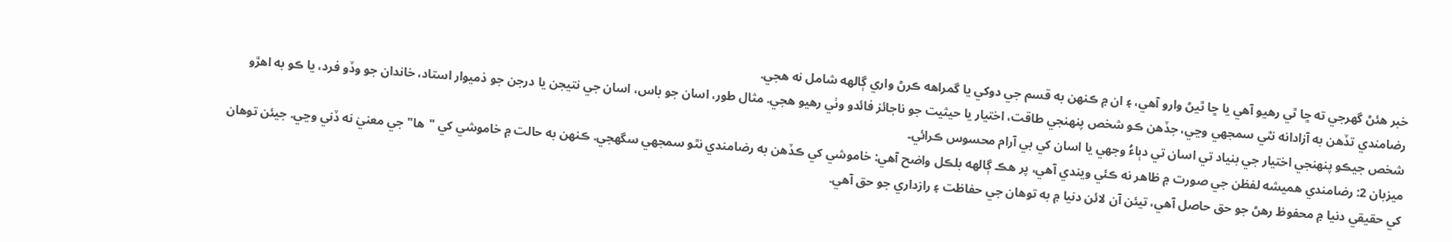خبر هئڻ گهرجي ته ڇا ٿي رهيو آهي يا ڇا ٿيڻ وارو آهي، ۽ ان ۾ ڪنهن به قسم جي دوکي يا گمراهه ڪرڻ واري ڳالهه شامل نه هجي.
رضامندي تڏهن به آزادانه نٿي سمجهي وڃي، جڏهن ڪو شخص پنهنجي طاقت، اختيار يا حيثيت جو ناجائز فائدو وٺي رهيو هجي. مثال طور، اسان جو باس، اسان جي نتيجن يا درجن جو ذميوار استاد، خاندان جو وڏو فرد، يا ڪو به اهڙو شخص جيڪو پنهنجي اختيار جي بنياد تي اسان تي دٻاءُ وجهي يا اسان کي بي آرام محسوس ڪرائي۔
ميزبان 2: رضامندي هميشه لفظن جي صورت ۾ ظاهر نه ڪئي ويندي آهي، پر هڪ ڳالهه بلڪل واضح آهي: خاموشي کي ڪڏهن به رضامندي نٿو سمجهي سگهجي. ڪنهن به حالت ۾ خاموشي کي "ها" جي معنيٰ نه ڏني وڃي. جيئن توهان کي حقيقي دنيا ۾ محفوظ رهڻ جو حق حاصل آهي، تيئن آن لائن دنيا ۾ به توهان جي حفاظت ۽ رازداري جو حق آهي.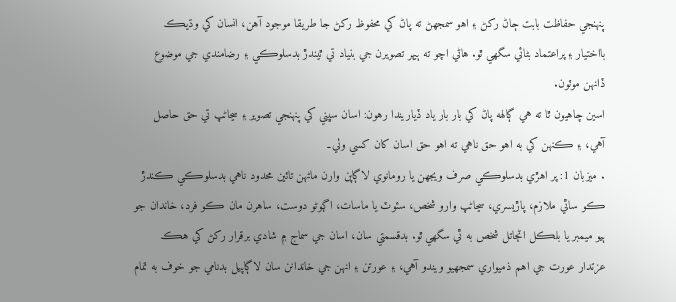پنهنجي حفاظت بابت ڄاڻ رکڻ ۽ اهو سمجهڻ ته پاڻ کي محفوظ رکڻ جا طريقا موجود آهن، انسان کي وڌيڪ بااختيار ۽ پراعتماد بڻائي سگهي ٿو. هاڻي اچو ته ٻيهر تصويرن جي بنياد تي ٿيندڙ بدسلوڪي ۽ رضامندي جي موضوع ڏانهن موٽون.
اسين چاهيون ٿا ته هي ڳالهه پاڻ کي بار بار ياد ڏياريندا رهون: اسان سڀني کي پنهنجي تصوير ۽ سڃاڻپ تي حق حاصل آهي، ۽ ڪنهن کي به اهو حق ناهي ته اهو حق اسان کان کسي وٺي۔
. ميزبان 1: پر اهڙي بدسلوڪي صرف ويجهن يا رومانوي لاڳاپن وارن ماڻهن تائين محدود ناهي بدسلوڪي ڪندڙ ڪو ساٿي ملازم، پاڙيسري، سڃاڻپ وارو شخص، سئوٽ يا ماسات، اڳوڻو دوست، ساهرن مان ڪو فرد، خاندان جو ٻيو ميمبر يا بلڪل اڻڄاتل شخص به ٿي سگهي ٿو. بدقسمتي سان، اسان جي سماج ۾ شادي برقرار رکڻ کي هڪ عزتدار عورت جي اهم ذميواري سمجهيو ويندو آهي، ۽ عورتن ۽ انهن جي خاندانن سان لاڳاپيل بدنامي جو خوف به تمام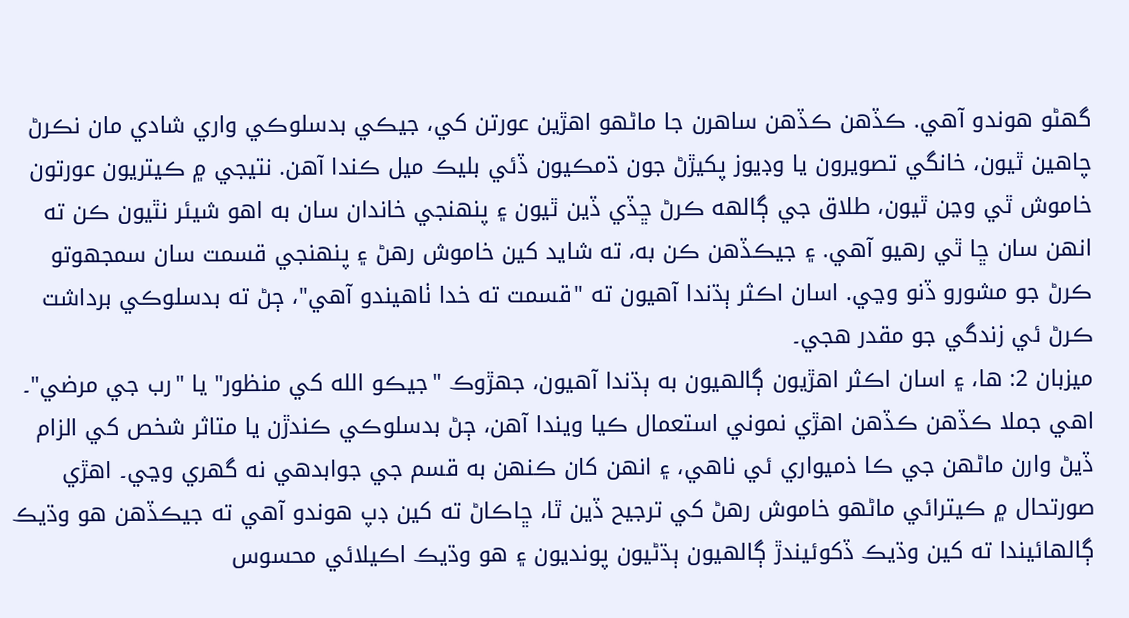گهڻو هوندو آهي. ڪڏهن ڪڏهن ساهرن جا ماڻهو اهڙين عورتن کي، جيڪي بدسلوڪي واري شادي مان نڪرڻ چاهين ٿيون، خانگي تصويرون يا وڊيوز پکيڙڻ جون ڌمڪيون ڏئي بليڪ ميل ڪندا آهن. نتيجي ۾ ڪيتريون عورتون خاموش ٿي وڃن ٿيون، طلاق جي ڳالهه ڪرڻ ڇڏي ڏين ٿيون ۽ پنهنجي خاندان سان به اهو شيئر نٿيون ڪن ته انهن سان ڇا ٿي رهيو آهي. ۽ جيڪڏهن ڪن به، ته شايد کين خاموش رهڻ ۽ پنهنجي قسمت سان سمجهوتو ڪرڻ جو مشورو ڏنو وڃي. اسان اڪثر ٻڌندا آهيون ته "قسمت ته خدا ٺاهيندو آهي"، ڄڻ ته بدسلوڪي برداشت ڪرڻ ئي زندگي جو مقدر هجي۔
ميزبان 2: ها، ۽ اسان اڪثر اهڙيون ڳالهيون به ٻڌندا آهيون، جهڙوڪ "جيڪو الله کي منظور" يا "رب جي مرضي"۔ اهي جملا ڪڏهن ڪڏهن اهڙي نموني استعمال ڪيا ويندا آهن، ڄڻ بدسلوڪي ڪندڙن يا متاثر شخص کي الزام ڏيڻ وارن ماڻهن جي ڪا ذميواري ئي ناهي، ۽ انهن کان ڪنهن به قسم جي جوابدهي نه گهري وڃي۔ اهڙي صورتحال ۾ ڪيترائي ماڻهو خاموش رهڻ کي ترجيح ڏين ٿا، ڇاڪاڻ ته کين ڊپ هوندو آهي ته جيڪڏهن هو وڌيڪ ڳالهائيندا ته کين وڌيڪ ڏکوئيندڙ ڳالهيون ٻڌڻيون پونديون ۽ هو وڌيڪ اڪيلائي محسوس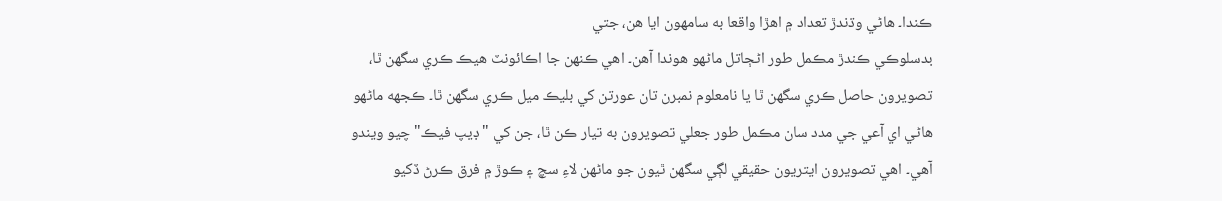ڪندا۔ هاڻي وڌندڙ تعداد ۾ اهڙا واقعا به سامهون ايا هن، جتي
بدسلوڪي ڪندڙ مڪمل طور اڻڄاتل ماڻهو هوندا آهن۔ اهي ڪنهن جا اڪائونٽ هيڪ ڪري سگهن ٿا، تصويرون حاصل ڪري سگهن ٿا يا نامعلوم نمبرن تان عورتن کي بليڪ ميل ڪري سگهن ٿا۔ ڪجهه ماڻهو هاڻي اي آعي جي مدد سان مڪمل طور جعلي تصويرون به تيار ڪن ٿا، جن کي "ڊيپ فيڪ" چيو ويندو آهي۔ اهي تصويرون ايتريون حقيقي لڳي سگهن ٿيون جو ماڻهن لاءِ سچ ۽ ڪوڙ ۾ فرق ڪرڻ ڏکيو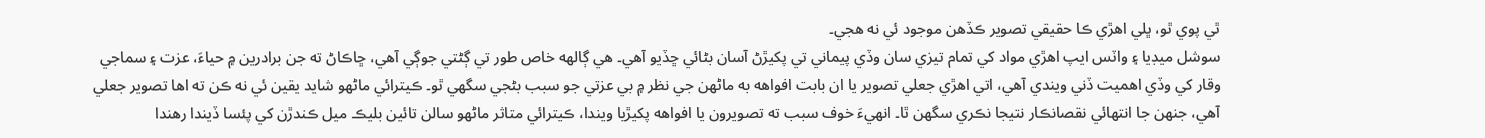ٿي پوي ٿو، ڀلي اهڙي ڪا حقيقي تصوير ڪڏهن موجود ئي نه هجي۔
سوشل ميڊيا ۽ واٽس ايپ اهڙي مواد کي تمام تيزي سان وڏي پيماني تي پکيڙڻ آسان بڻائي ڇڏيو آهي۔ هي ڳالهه خاص طور تي ڳڻتي جوڳي آهي، ڇاڪاڻ ته جن برادرين ۾ حياءَ، عزت ۽ سماجي وقار کي وڏي اهميت ڏني ويندي آهي، اتي اهڙي جعلي تصوير يا ان بابت افواهه به ماڻهن جي نظر ۾ بي عزتي جو سبب بڻجي سگهي ٿو۔ ڪيترائي ماڻهو شايد يقين ئي نه ڪن ته اها تصوير جعلي آهي، جنهن جا انتهائي نقصانڪار نتيجا نڪري سگهن ٿا۔ انهيءَ خوف سبب ته تصويرون يا افواهه پکيڙيا ويندا، ڪيترائي متاثر ماڻهو سالن تائين بليڪ ميل ڪندڙن کي پئسا ڏيندا رهندا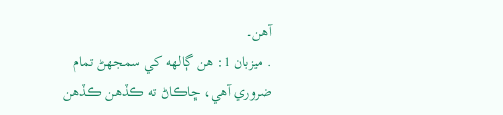آهن۔
. ميزبان 1: هن ڳالهه کي سمجهڻ تمام ضروري آهي، ڇاڪاڻ ته ڪڏهن ڪڏهن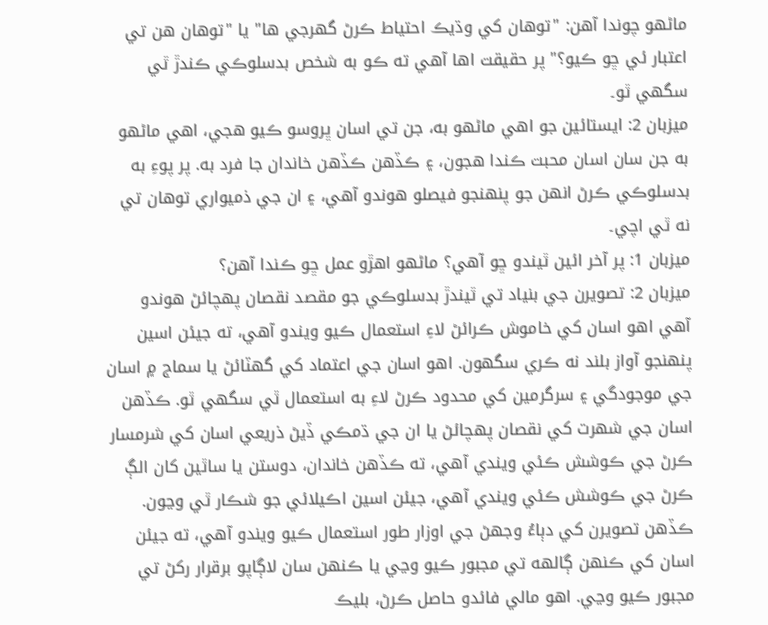ماڻهو چوندا آهن: "توهان کي وڌيڪ احتياط ڪرڻ گهرجي ها" يا "توهان هن تي اعتبار ئي ڇو ڪيو؟" پر حقيقت اها آهي ته ڪو به شخص بدسلوڪي ڪندڙ ٿي سگهي ٿو۔
ميزبان 2: ايستائين جو اهي ماڻهو به، جن تي اسان ڀروسو ڪيو هجي، اهي ماڻهو به جن سان اسان محبت ڪندا هجون، ۽ ڪڏهن ڪڏهن خاندان جا فرد به. پر پوءِ به بدسلوڪي ڪرڻ انهن جو پنهنجو فيصلو هوندو آهي، ۽ ان جي ذميواري توهان تي نه ٿي اچي۔
ميزبان 1: پر آخر ائين ٿيندو ڇو آهي؟ ماڻهو اهڙو عمل ڇو ڪندا آهن؟
ميزبان 2: تصويرن جي بنياد تي ٿيندڙ بدسلوڪي جو مقصد نقصان پهچائڻ هوندو آهي اهو اسان کي خاموش ڪرائڻ لاءِ استعمال ڪيو ويندو آهي، ته جيئن اسين پنهنجو آواز بلند نه ڪري سگهون. اهو اسان جي اعتماد کي گهٽائڻ يا سماج ۾ اسان جي موجودگي ۽ سرگرمين کي محدود ڪرڻ لاءِ به استعمال ٿي سگهي ٿو. ڪڏهن اسان جي شهرت کي نقصان پهچائڻ يا ان جي ڌمڪي ڏيڻ ذريعي اسان کي شرمسار ڪرڻ جي ڪوشش ڪئي ويندي آهي، ته ڪڏهن خاندان، دوستن يا ساٿين کان الڳ ڪرڻ جي ڪوشش ڪئي ويندي آهي، جيئن اسين اڪيلائي جو شڪار ٿي وڃون. ڪڏهن تصويرن کي دٻاءُ وجهڻ جي اوزار طور استعمال ڪيو ويندو آهي، ته جيئن اسان کي ڪنهن ڳالهه تي مجبور ڪيو وڃي يا ڪنهن سان لاڳاپو برقرار رکڻ تي مجبور ڪيو وڃي. اهو مالي فائدو حاصل ڪرڻ، بليڪ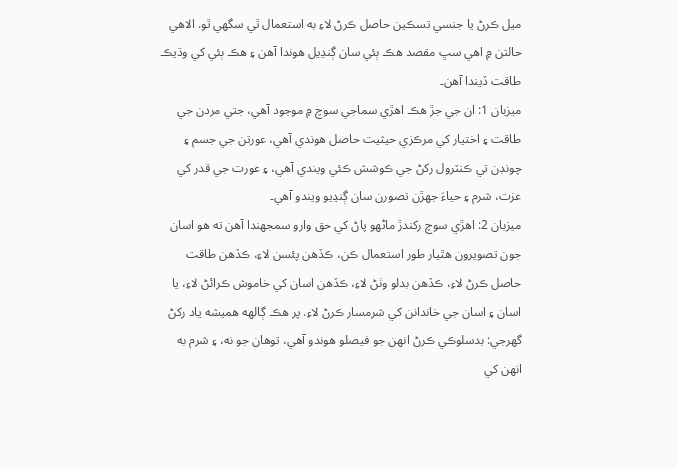ميل ڪرڻ يا جنسي تسڪين حاصل ڪرڻ لاءِ به استعمال ٿي سگهي ٿو. الاهي حالتن ۾ اهي سڀ مقصد هڪ ٻئي سان ڳنڍيل هوندا آهن ۽ هڪ ٻئي کي وڌيڪ طاقت ڏيندا آهن۔
ميزبان 1: ان جي جڙ هڪ اهڙي سماجي سوچ ۾ موجود آهي، جتي مردن جي طاقت ۽ اختيار کي مرڪزي حيثيت حاصل هوندي آهي، عورتن جي جسم ۽ چونڊن تي ڪنٽرول رکڻ جي ڪوشش ڪئي ويندي آهي، ۽ عورت جي قدر کي عزت، شرم ۽ حياءَ جهڙن تصورن سان ڳنڍيو ويندو آهي۔
ميزبان 2: اهڙي سوچ رکندڙ ماڻهو پاڻ کي حق وارو سمجهندا آهن ته هو اسان جون تصويرون هٿيار طور استعمال ڪن، ڪڏهن پئسن لاءِ، ڪڏهن طاقت حاصل ڪرڻ لاءِ، ڪڏهن بدلو وٺڻ لاءِ، ڪڏهن اسان کي خاموش ڪرائڻ لاءِ، يا اسان ۽ اسان جي خاندانن کي شرمسار ڪرڻ لاءِ. پر هڪ ڳالهه هميشه ياد رکڻ گهرجي: بدسلوڪي ڪرڻ انهن جو فيصلو هوندو آهي، توهان جو نه، ۽ شرم به انهن کي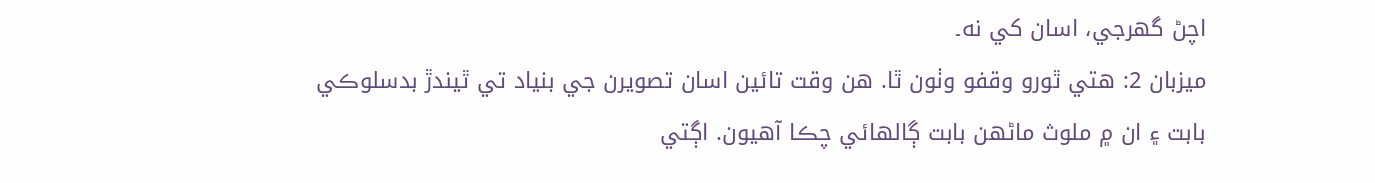اچڻ گهرجي، اسان کي نه۔
ميزبان 2: هتي ٿورو وقفو وٺون ٿا. هن وقت تائين اسان تصويرن جي بنياد تي ٿيندڙ بدسلوڪي بابت ۽ ان ۾ ملوث ماڻهن بابت ڳالهائي چڪا آهيون. اڳتي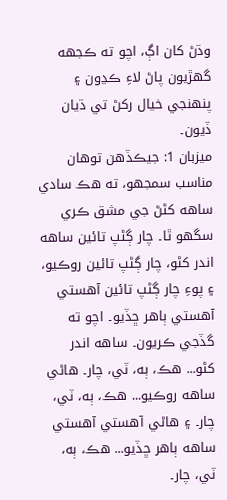وڌڻ کان اڳ، اچو ته ڪجهه گهڙيون پاڻ لاءِ ڪڍون ۽ پنهنجي خيال رکڻ تي ڌيان ڏيون۔
ميزبان 1: جيڪڏهن توهان مناسب سمجهو، ته هڪ سادي ساهه کڻڻ جي مشق ڪري سگهو ٿا۔ چار ڳڻپ تائين ساهه اندر کڻو، چار ڳڻپ تائين روڪيو، ۽ پوءِ چار ڳڻپ تائين آهستي آهستي ٻاهر ڇڏيو۔ اچو ته گڏجي ڪريون۔ ساهه اندر کڻو... هڪ، ٻه، ٽي، چار۔ هاڻي ساهه روڪيو... هڪ، ٻه، ٽي، چار۔ ۽ هاڻي آهستي آهستي ساهه ٻاهر ڇڏيو... هڪ، ٻه، ٽي، چار۔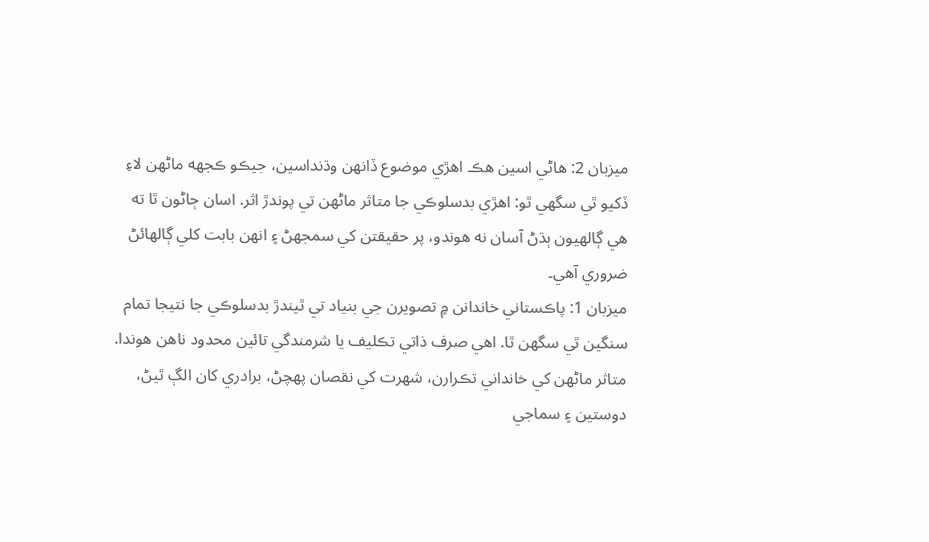ميزبان 2: هاڻي اسين هڪ اهڙي موضوع ڏانهن وڌنداسين، جيڪو ڪجهه ماڻهن لاءِ ڏکيو ٿي سگهي ٿو: اهڙي بدسلوڪي جا متاثر ماڻهن تي پوندڙ اثر. اسان ڄاڻون ٿا ته هي ڳالهيون ٻڌڻ آسان نه هوندو، پر حقيقتن کي سمجهڻ ۽ انهن بابت کلي ڳالهائڻ ضروري آهي۔
ميزبان 1: پاڪستاني خاندانن ۾ تصويرن جي بنياد تي ٿيندڙ بدسلوڪي جا نتيجا تمام سنگين ٿي سگهن ٿا. اهي صرف ذاتي تڪليف يا شرمندگي تائين محدود ناهن هوندا. متاثر ماڻهن کي خانداني تڪرارن، شهرت کي نقصان پهچڻ، برادري کان الڳ ٿيڻ، دوستين ۽ سماجي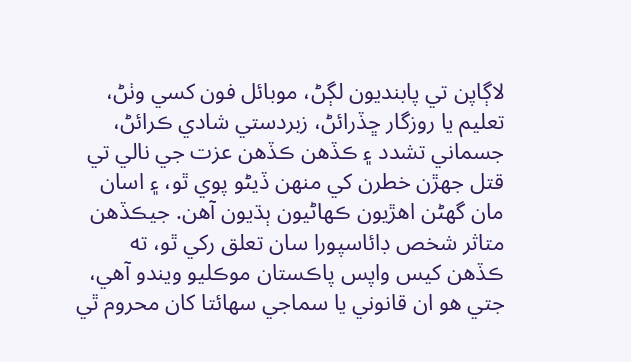لاڳاپن تي پابنديون لڳڻ، موبائل فون کسي وٺڻ، تعليم يا روزگار ڇڏرائڻ، زبردستي شادي ڪرائڻ، جسماني تشدد ۽ ڪڏهن ڪڏهن عزت جي نالي تي قتل جهڙن خطرن کي منهن ڏيڻو پوي ٿو، ۽ اسان مان گهڻن اهڙيون ڪهاڻيون ٻڌيون آهن. جيڪڏهن متاثر شخص ڊائاسپورا سان تعلق رکي ٿو، ته ڪڏهن کيس واپس پاڪستان موڪليو ويندو آهي، جتي هو ان قانوني يا سماجي سهائتا کان محروم ٿي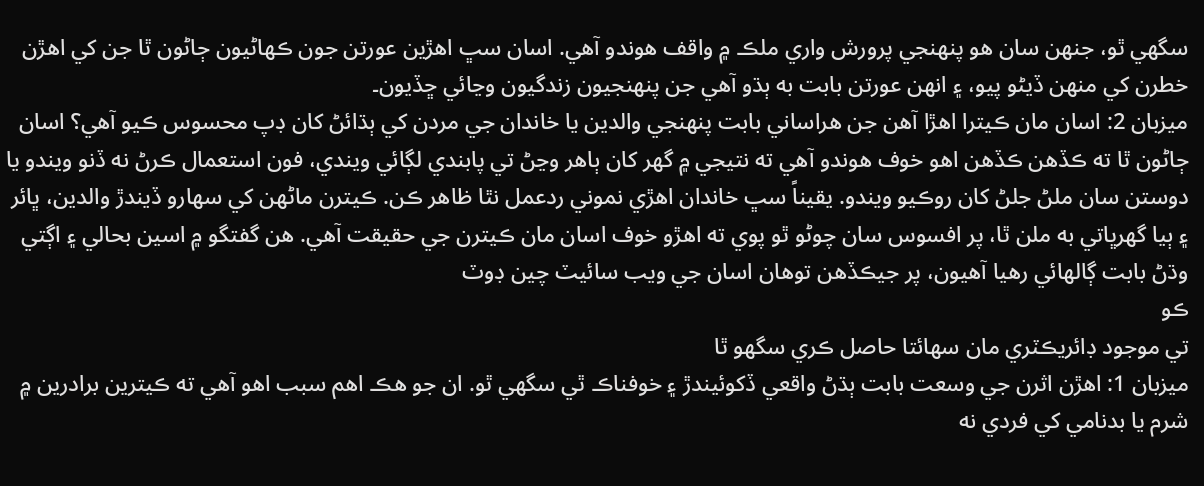سگهي ٿو، جنهن سان هو پنهنجي پرورش واري ملڪ ۾ واقف هوندو آهي. اسان سڀ اهڙين عورتن جون ڪهاڻيون ڄاڻون ٿا جن کي اهڙن خطرن کي منهن ڏيڻو پيو، ۽ انهن عورتن بابت به ٻڌو آهي جن پنهنجيون زندگيون وڃائي ڇڏيون۔
ميزبان 2: اسان مان ڪيترا اهڙا آهن جن هراساني بابت پنهنجي والدين يا خاندان جي مردن کي ٻڌائڻ کان ڊپ محسوس ڪيو آهي؟ اسان ڄاڻون ٿا ته ڪڏهن ڪڏهن اهو خوف هوندو آهي ته نتيجي ۾ گهر کان ٻاهر وڃڻ تي پابندي لڳائي ويندي، فون استعمال ڪرڻ نه ڏنو ويندو يا دوستن سان ملڻ جلڻ کان روڪيو ويندو. يقيناً سڀ خاندان اهڙي نموني ردعمل نٿا ظاهر ڪن. ڪيترن ماڻهن کي سهارو ڏيندڙ والدين، ڀائر ۽ ٻيا گهرڀاتي به ملن ٿا، پر افسوس سان چوڻو ٿو پوي ته اهڙو خوف اسان مان ڪيترن جي حقيقت آهي. هن گفتگو ۾ اسين بحالي ۽ اڳتي وڌڻ بابت ڳالهائي رهيا آهيون، پر جيڪڏهن توهان اسان جي ويب سائيٽ چين ڊوٽ
ڪو
تي موجود ڊائريڪٽري مان سهائتا حاصل ڪري سگهو ٿا
ميزبان 1: اهڙن اثرن جي وسعت بابت ٻڌڻ واقعي ڏکوئيندڙ ۽ خوفناڪ ٿي سگهي ٿو. ان جو هڪ اهم سبب اهو آهي ته ڪيترين برادرين ۾ شرم يا بدنامي کي فردي نه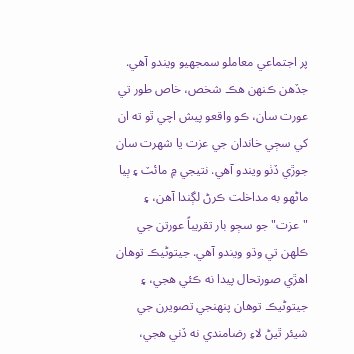پر اجتماعي معاملو سمجهيو ويندو آهي. جڏهن ڪنهن هڪ شخص، خاص طور تي عورت سان، ڪو واقعو پيش اچي ٿو ته ان کي سڄي خاندان جي عزت يا شهرت سان جوڙي ڏٺو ويندو آهي. نتيجي ۾ مائٽ ۽ ٻيا ماڻهو به مداخلت ڪرڻ لڳندا آهن، ۽ "عزت" جو سڄو بار تقريباً عورتن جي ڪلهن تي وڌو ويندو آهي. جيتوڻيڪ توهان اهڙي صورتحال پيدا نه ڪئي هجي، ۽ جيتوڻيڪ توهان پنهنجي تصويرن جي شيئر ٿيڻ لاءِ رضامندي نه ڏني هجي،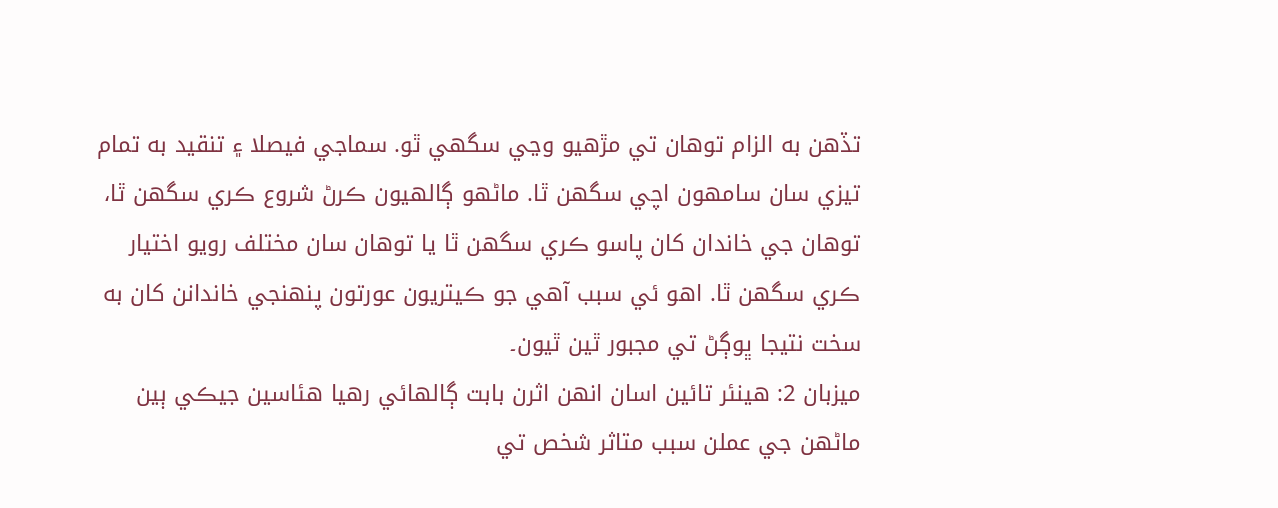تڏهن به الزام توهان تي مڙهيو وڃي سگهي ٿو. سماجي فيصلا ۽ تنقيد به تمام تيزي سان سامهون اچي سگهن ٿا. ماڻهو ڳالهيون ڪرڻ شروع ڪري سگهن ٿا، توهان جي خاندان کان پاسو ڪري سگهن ٿا يا توهان سان مختلف رويو اختيار ڪري سگهن ٿا. اهو ئي سبب آهي جو ڪيتريون عورتون پنهنجي خاندانن کان به سخت نتيجا ڀوڳڻ تي مجبور ٿين ٿيون۔
ميزبان 2: هينئر تائين اسان انهن اثرن بابت ڳالهائي رهيا هئاسين جيڪي ٻين ماڻهن جي عملن سبب متاثر شخص تي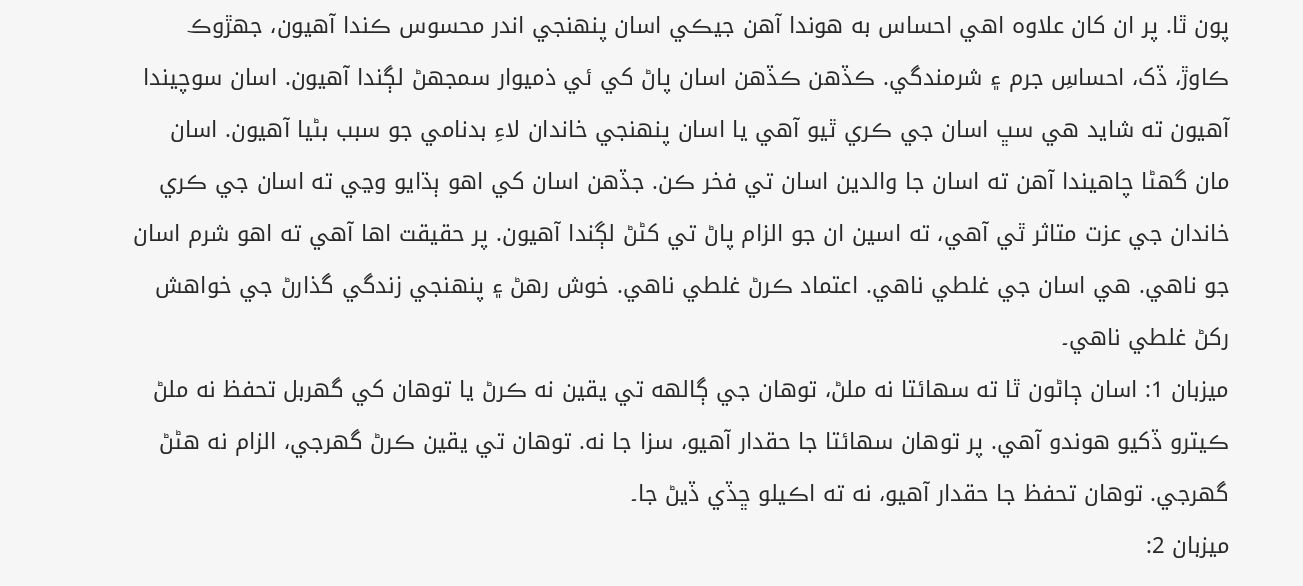پون ٿا. پر ان کان علاوه اهي احساس به هوندا آهن جيڪي اسان پنهنجي اندر محسوس ڪندا آهيون، جهڙوڪ ڪاوڙ، ڏک، احساسِ جرم ۽ شرمندگي. ڪڏهن ڪڏهن اسان پاڻ کي ئي ذميوار سمجهڻ لڳندا آهيون. اسان سوچيندا آهيون ته شايد هي سڀ اسان جي ڪري ٿيو آهي يا اسان پنهنجي خاندان لاءِ بدنامي جو سبب بڻيا آهيون. اسان مان گهڻا چاهيندا آهن ته اسان جا والدين اسان تي فخر ڪن. جڏهن اسان کي اهو ٻڌايو وڃي ته اسان جي ڪري خاندان جي عزت متاثر ٿي آهي، ته اسين ان جو الزام پاڻ تي کڻڻ لڳندا آهيون. پر حقيقت اها آهي ته اهو شرم اسان جو ناهي. هي اسان جي غلطي ناهي. اعتماد ڪرڻ غلطي ناهي. خوش رهڻ ۽ پنهنجي زندگي گذارڻ جي خواهش رکڻ غلطي ناهي۔
ميزبان 1: اسان ڄاڻون ٿا ته سهائتا نه ملڻ، توهان جي ڳالهه تي يقين نه ڪرڻ يا توهان کي گهربل تحفظ نه ملڻ ڪيترو ڏکيو هوندو آهي. پر توهان سهائتا جا حقدار آهيو، سزا جا نه. توهان تي يقين ڪرڻ گهرجي، الزام نه هڻڻ گهرجي. توهان تحفظ جا حقدار آهيو، نه ته اڪيلو ڇڏي ڏيڻ جا۔
ميزبان 2: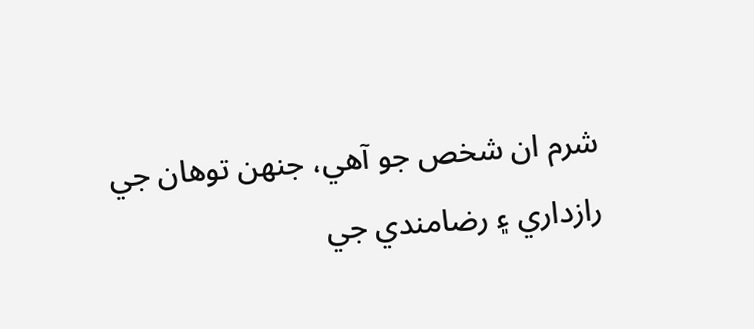شرم ان شخص جو آهي، جنهن توهان جي رازداري ۽ رضامندي جي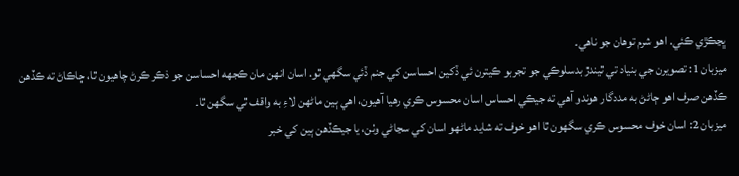ڀڃڪڙي ڪئي. اهو شرم توهان جو ناهي۔
ميزبان 1: تصويرن جي بنياد تي ٿيندڙ بدسلوڪي جو تجربو ڪيترن ئي ڏکين احساسن کي جنم ڏئي سگهي ٿو. اسان انهن مان ڪجهه احساسن جو ذڪر ڪرڻ چاهيون ٿا، ڇاڪاڻ ته ڪڏهن ڪڏهن صرف اهو ڄاڻڻ به مددگار هوندو آهي ته جيڪي احساس اسان محسوس ڪري رهيا آهيون، اهي ٻين ماڻهن لاءِ به واقف ٿي سگهن ٿا۔
ميزبان 2: اسان خوف محسوس ڪري سگهون ٿا اهو خوف ته شايد ماڻهو اسان کي سڃاڻي وٺن، يا جيڪڏهن ٻين کي خبر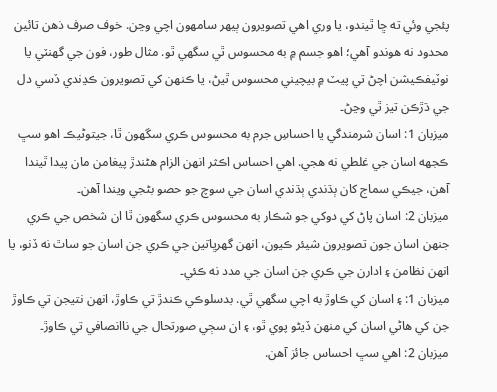پئجي وئي ته ڇا ٿيندو، يا وري اهي تصويرون ٻيهر سامهون اچي وڃن. خوف صرف ذهن تائين محدود نه هوندو آهي؛ اهو جسم ۾ به محسوس ٿي سگهي ٿو. مثال طور، فون جي گهنٽي يا نوٽيفڪيشن اچڻ تي پيٽ ۾ بيچيني محسوس ٿيڻ، يا ڪنهن کي تصويرون ڪڍندي ڏسي دل جي ڌڙڪن تيز ٿي وڃڻ۔
ميزبان 1: اسان شرمندگي يا احساسِ جرم به محسوس ڪري سگهون ٿا، جيتوڻيڪ اهو سڀ ڪجهه اسان جي غلطي نه هجي. اهي احساس اڪثر انهن الزام هڻندڙ پيغامن مان پيدا ٿيندا آهن، جيڪي سماج کان ٻڌندي ٻڌندي اسان جي سوچ جو حصو بڻجي ويندا آهن۔
ميزبان 2: اسان پاڻ کي دوکي جو شڪار به محسوس ڪري سگهون ٿا ان شخص جي ڪري جنهن اسان جون تصويرون شيئر ڪيون، انهن گهرڀاتين جي ڪري جن اسان جو ساٿ نه ڏنو، يا انهن نظامن ۽ ادارن جي ڪري جن اسان جي مدد نه ڪئي۔
ميزبان 1: ۽ اسان کي ڪاوڙ به اچي سگهي ٿي. بدسلوڪي ڪندڙ تي ڪاوڙ، انهن نتيجن تي ڪاوڙ جن کي هاڻي اسان کي منهن ڏيڻو پوي ٿو، ۽ ان سڄي صورتحال جي ناانصافي تي ڪاوڙ۔
ميزبان 2: اهي سڀ احساس جائز آهن.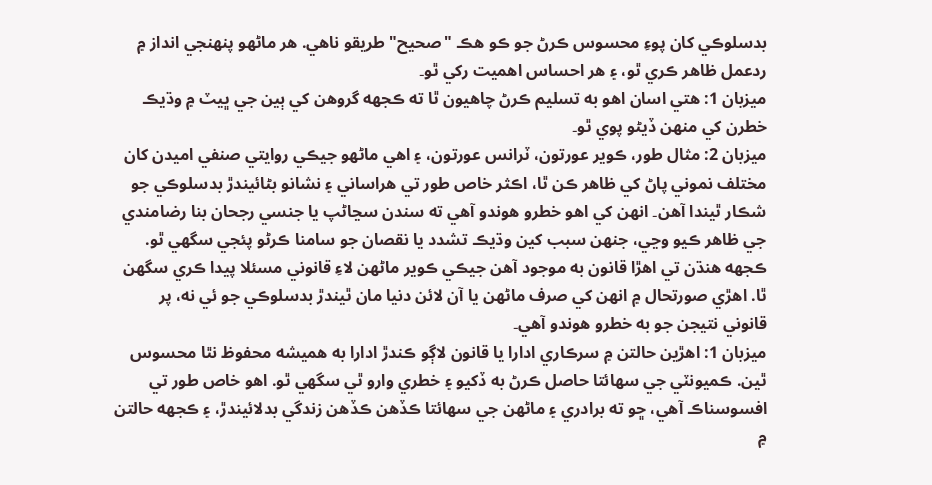بدسلوڪي کان پوءِ محسوس ڪرڻ جو ڪو هڪ "صحيح" طريقو ناهي. هر ماڻهو پنهنجي انداز ۾ ردعمل ظاهر ڪري ٿو، ۽ هر احساس اهميت رکي ٿو۔
ميزبان 1: هتي اسان اهو به تسليم ڪرڻ چاهيون ٿا ته ڪجهه گروهن کي ٻين جي ڀيٽ ۾ وڌيڪ خطرن کي منهن ڏيڻو پوي ٿو۔
ميزبان 2: مثال طور، ڪوير عورتون، ٽرانس عورتون، ۽ اهي ماڻهو جيڪي روايتي صنفي اميدن کان مختلف نموني پاڻ کي ظاهر ڪن ٿا، اڪثر خاص طور تي هراساني ۽ نشانو بڻائيندڙ بدسلوڪي جو شڪار ٿيندا آهن۔ انهن کي اهو خطرو هوندو آهي ته سندن سڃاڻپ يا جنسي رجحان بنا رضامندي جي ظاهر ڪيو وڃي، جنهن سبب کين وڌيڪ تشدد يا نقصان جو سامنا ڪرڻو پئجي سگهي ٿو. ڪجهه هنڌن تي اهڙا قانون به موجود آهن جيڪي ڪوير ماڻهن لاءِ قانوني مسئلا پيدا ڪري سگهن ٿا. اهڙي صورتحال ۾ انهن کي صرف ماڻهن يا آن لائن دنيا مان ٿيندڙ بدسلوڪي جو ئي نه، پر قانوني نتيجن جو به خطرو هوندو آهي۔
ميزبان 1: اهڙين حالتن ۾ سرڪاري ادارا يا قانون لاڳو ڪندڙ ادارا به هميشه محفوظ نٿا محسوس ٿين. ڪميونٽي جي سهائتا حاصل ڪرڻ به ڏکيو ۽ خطري وارو ٿي سگهي ٿو. اهو خاص طور تي افسوسناڪ آهي، ڇو ته برادري ۽ ماڻهن جي سهائتا ڪڏهن ڪڏهن زندگي بدلائيندڙ، ۽ ڪجهه حالتن ۾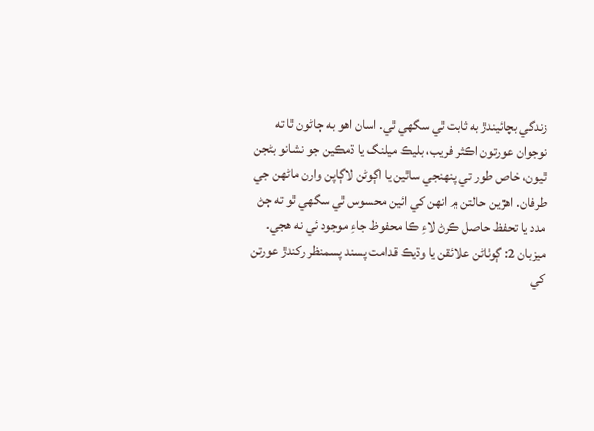زندگي بچائيندڙ به ثابت ٿي سگهي ٿي. اسان اهو به ڄاڻون ٿا ته نوجوان عورتون اڪثر فريب، بليڪ ميلنگ يا ڌمڪين جو نشانو بڻجن ٿيون، خاص طور تي پنهنجي ساٿين يا اڳوڻن لاڳاپن وارن ماڻهن جي طرفان. اهڙين حالتن ۾ انهن کي ائين محسوس ٿي سگهي ٿو ته ڄڻ مدد يا تحفظ حاصل ڪرڻ لاءِ ڪا محفوظ جاءِ موجود ئي نه هجي۔
ميزبان 2: ڳوٺاڻن علائقن يا وڌيڪ قدامت پسند پسمنظر رکندڙ عورتن کي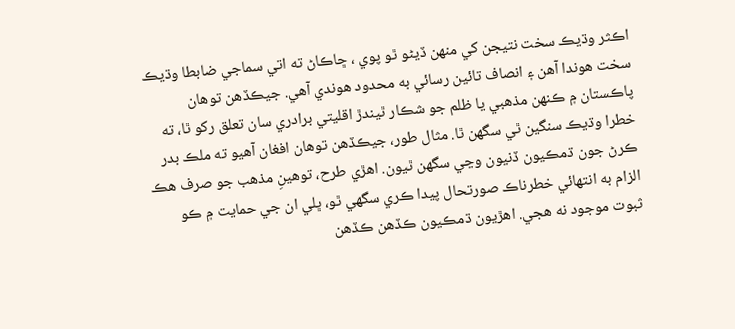اڪثر وڌيڪ سخت نتيجن کي منهن ڏيڻو ٿو پوي ، ڇاڪاڻ ته اتي سماجي ضابطا وڌيڪ سخت هوندا آهن ۽ انصاف تائين رسائي به محدود هوندي آهي. جيڪڏهن توهان پاڪستان ۾ ڪنهن مذهبي يا ظلم جو شڪار ٿيندڙ اقليتي برادري سان تعلق رکو ٿا، ته خطرا وڌيڪ سنگين ٿي سگهن ٿا. مثال طور، جيڪڏهن توهان افغان آهيو ته ملڪ بدر ڪرڻ جون ڌمڪيون ڏنيون وڃي سگهن ٿيون. اهڙي طرح، توهينِ مذهب جو صرف هڪ الزام به انتهائي خطرناڪ صورتحال پيدا ڪري سگهي ٿو، ڀلي ان جي حمايت ۾ ڪو ثبوت موجود نه هجي. اهڙيون ڌمڪيون ڪڏهن ڪڏهن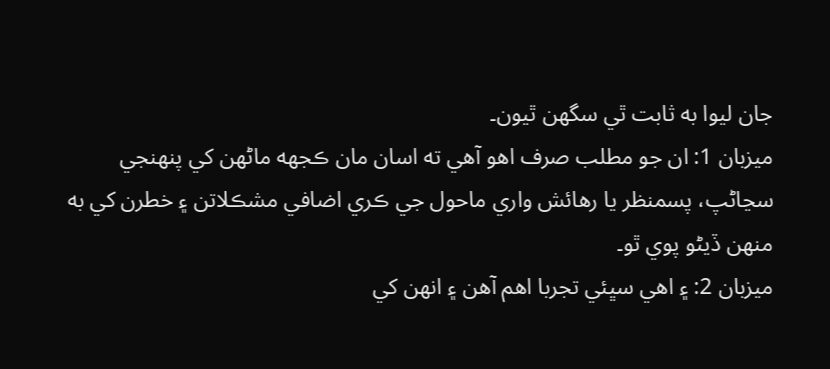جان ليوا به ثابت ٿي سگهن ٿيون۔
ميزبان 1: ان جو مطلب صرف اهو آهي ته اسان مان ڪجهه ماڻهن کي پنهنجي سڃاڻپ، پسمنظر يا رهائش واري ماحول جي ڪري اضافي مشڪلاتن ۽ خطرن کي به منهن ڏيڻو پوي ٿو۔
ميزبان 2: ۽ اهي سڀئي تجربا اهم آهن ۽ انهن کي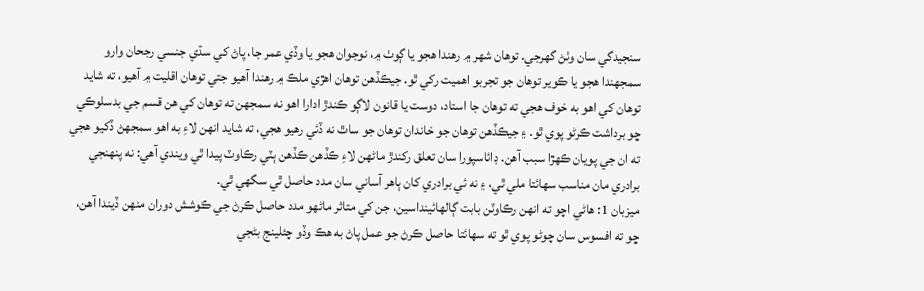سنجيدگي سان وٺڻ گهرجي. توهان شهر ۾ رهندا هجو يا ڳوٺ ۾، نوجوان هجو يا وڏي عمر جا، پاڻ کي سڌي جنسي رجحان وارو سمجهندا هجو يا ڪوير توهان جو تجربو اهميت رکي ٿو. جيڪڏهن توهان اهڙي ملڪ ۾ رهندا آهيو جتي توهان اقليت ۾ آهيو، ته شايد توهان کي اهو به خوف هجي ته توهان جا استاد، دوست يا قانون لاڳو ڪندڙ ادارا اهو نه سمجهن ته توهان کي هن قسم جي بدسلوڪي ڇو برداشت ڪرڻو پوي ٿو. ۽ جيڪڏهن توهان جو خاندان توهان جو ساٿ نه ڏئي رهيو هجي، ته شايد انهن لاءِ به اهو سمجهڻ ڏکيو هجي ته ان جي پويان ڪهڙا سبب آهن. ڊائاسپورا سان تعلق رکندڙ ماڻهن لاءِ ڪڏهن ڪڏهن ٻٽي رڪاوٽ پيدا ٿي ويندي آهي: نه پنهنجي برادري مان مناسب سهائتا ملي ٿي، ۽ نه ئي برادري کان ٻاهر آساني سان مدد حاصل ٿي سگهي ٿي۔
ميزبان 1: هاڻي اچو ته انهن رڪاوٽن بابت ڳالهائينداسين، جن کي متاثر ماڻهو مدد حاصل ڪرڻ جي ڪوشش دوران منهن ڏيندا آهن، ڇو ته افسوس سان چوڻو پوي ٿو ته سهائتا حاصل ڪرڻ جو عمل پاڻ به هڪ وڏو چئلينج بڻجي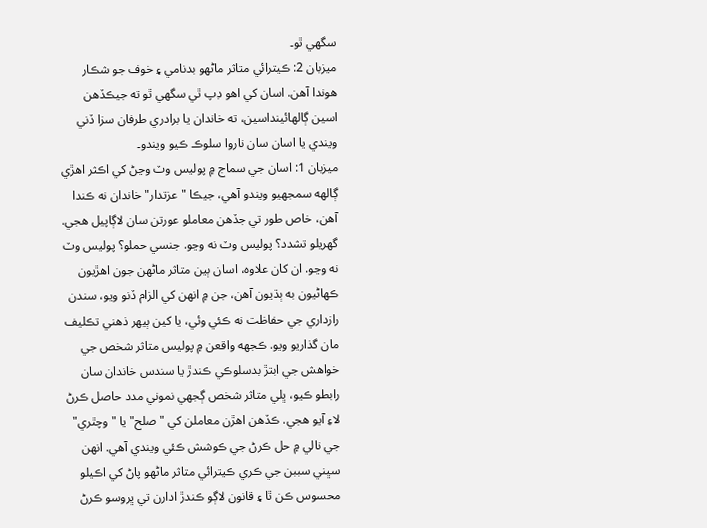سگهي ٿو۔
ميزبان 2: ڪيترائي متاثر ماڻهو بدنامي ۽ خوف جو شڪار هوندا آهن. اسان کي اهو ڊپ ٿي سگهي ٿو ته جيڪڏهن اسين ڳالهائينداسين، ته خاندان يا برادري طرفان سزا ڏني ويندي يا اسان سان ناروا سلوڪ ڪيو ويندو۔
ميزبان 1: اسان جي سماج ۾ پوليس وٽ وڃڻ کي اڪثر اهڙي ڳالهه سمجهيو ويندو آهي، جيڪا "عزتدار" خاندان نه ڪندا آهن، خاص طور تي جڏهن معاملو عورتن سان لاڳاپيل هجي. گهريلو تشدد؟ پوليس وٽ نه وڃو. جنسي حملو؟ پوليس وٽ نه وڃو. ان کان علاوه، اسان ٻين متاثر ماڻهن جون اهڙيون ڪهاڻيون به ٻڌيون آهن، جن ۾ انهن کي الزام ڏنو ويو، سندن رازداري جي حفاظت نه ڪئي وئي، يا کين ٻيهر ذهني تڪليف مان گذاريو ويو. ڪجهه واقعن ۾ پوليس متاثر شخص جي خواهش جي ابتڙ بدسلوڪي ڪندڙ يا سندس خاندان سان رابطو ڪيو، ڀلي متاثر شخص ڳجهي نموني مدد حاصل ڪرڻ لاءِ آيو هجي. ڪڏهن اهڙن معاملن کي "صلح" يا "وچٿري" جي نالي ۾ حل ڪرڻ جي ڪوشش ڪئي ويندي آهي. انهن سڀني سببن جي ڪري ڪيترائي متاثر ماڻهو پاڻ کي اڪيلو محسوس ڪن ٿا ۽ قانون لاڳو ڪندڙ ادارن تي ڀروسو ڪرڻ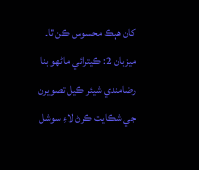کان هٻڪ محسوس ڪن ٿا۔
ميزبان 2: ڪيترائي ماڻهو بنا رضامندي شيئر ڪيل تصويرن جي شڪايت ڪرڻ لاءِ سوشل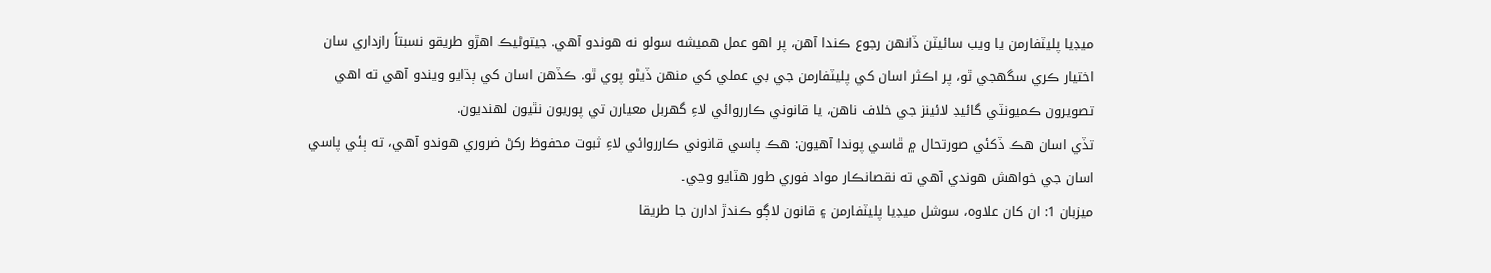ميڊيا پليٽفارمن يا ويب سائيٽن ڏانهن رجوع ڪندا آهن، پر اهو عمل هميشه سولو نه هوندو آهي. جيتوڻيڪ اهڙو طريقو نسبتاً رازداري سان اختيار ڪري سگهجي ٿو، پر اڪثر اسان کي پليٽفارمن جي بي عملي کي منهن ڏيڻو پوي ٿو. ڪڏهن اسان کي ٻڌايو ويندو آهي ته اهي تصويرون ڪميونٽي گائيڊ لائينز جي خلاف ناهن، يا قانوني ڪارروائي لاءِ گهربل معيارن تي پوريون نٿيون لهنديون.
تڏي اسان هڪ ڏکئي صورتحال ۾ ڦاسي پوندا آهيون: هڪ پاسي قانوني ڪارروائي لاءِ ثبوت محفوظ رکڻ ضروري هوندو آهي، ته ٻئي پاسي اسان جي خواهش هوندي آهي ته نقصانڪار مواد فوري طور هٽايو وڃي۔
ميزبان 1: ان کان علاوه، سوشل ميڊيا پليٽفارمن ۽ قانون لاڳو ڪندڙ ادارن جا طريقا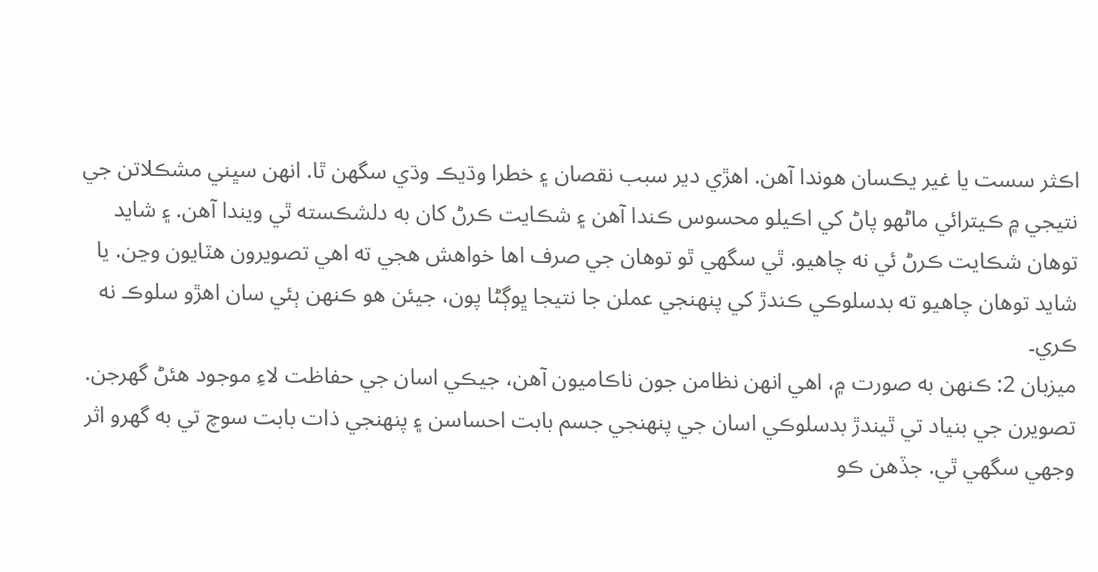اڪثر سست يا غير يڪسان هوندا آهن. اهڙي دير سبب نقصان ۽ خطرا وڌيڪ وڌي سگهن ٿا. انهن سڀني مشڪلاتن جي نتيجي ۾ ڪيترائي ماڻهو پاڻ کي اڪيلو محسوس ڪندا آهن ۽ شڪايت ڪرڻ کان به دلشڪسته ٿي ويندا آهن. ۽ شايد توهان شڪايت ڪرڻ ئي نه چاهيو. ٿي سگهي ٿو توهان جي صرف اها خواهش هجي ته اهي تصويرون هٽايون وڃن. يا شايد توهان چاهيو ته بدسلوڪي ڪندڙ کي پنهنجي عملن جا نتيجا ڀوڳڻا پون، جيئن هو ڪنهن ٻئي سان اهڙو سلوڪ نه ڪري۔
ميزبان 2: ڪنهن به صورت ۾، اهي انهن نظامن جون ناڪاميون آهن، جيڪي اسان جي حفاظت لاءِ موجود هئڻ گهرجن. تصويرن جي بنياد تي ٿيندڙ بدسلوڪي اسان جي پنهنجي جسم بابت احساسن ۽ پنهنجي ذات بابت سوچ تي به گهرو اثر وجهي سگهي ٿي. جڏهن ڪو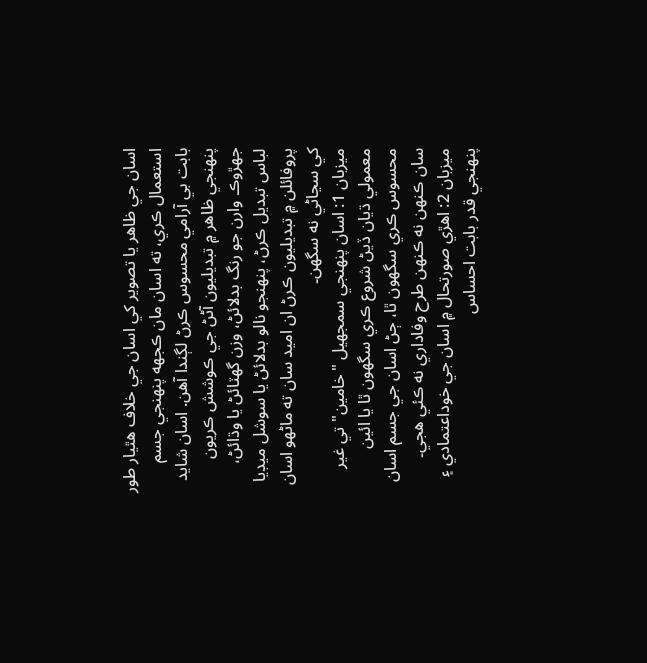اسان جي ظاهر يا تصوير کي اسان جي خلاف هٿيار طور استعمال ڪري، ته اسان مان ڪجهه پنهنجي جسم بابت بي آرامي محسوس ڪرڻ لڳندا آهن. اسان شايد پنهنجي ظاهر ۾ تبديليون آڻڻ جي ڪوشش ڪريون جهڙوڪ وارن جو رنگ بدلائڻ، وزن گهٽائڻ يا وڌائڻ، لباس تبديل ڪرڻ، پنهنجو نالو بدلائڻ يا سوشل ميڊيا پروفائلن ۾ تبديليون ڪرڻ ان اميد سان ته ماڻهو اسان کي سڃاڻي نه سگهن۔
ميزبان 1: اسان پنهنجي سمجهيل "خامين" تي غير معمولي ڌيان ڏيڻ شروع ڪري سگهون ٿا يا ائين محسوس ڪري سگهون ٿا، ڄڻ اسان جي جسم اسان سان ڪنهن نه ڪنهن طرح وفاداري نه ڪئي هجي۔
ميزبان 2: اهڙي صورتحال ۾ اسان جي خوداعتمادي ۽ پنهنجي قدر بابت احساس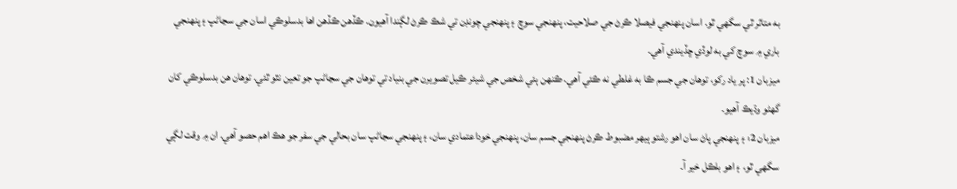به متاثر ٿي سگهي ٿو. اسان پنهنجي فيصلا ڪرڻ جي صلاحيت، پنهنجي سوچ ۽ پنهنجي چونڊن تي شڪ ڪرڻ لڳندا آهيون. ڪڏهن ڪڏهن اها بدسلوڪي اسان جي سڃاڻپ ۽ پنهنجي باري ۾ سوچ کي به لوڏي ڇڏيندي آهي۔
ميزبان 1: پر ياد رکو، توهان جي جسم ڪا به غلطي نه ڪئي آهي. ڪنهن ٻئي شخص جي شيئر ڪيل تصويرن جي بنياد تي توهان جي سڃاڻپ جو تعين نٿو ٿئي. توهان هن بدسلوڪي کان گهڻو وڌيڪ آهيو۔
ميزبان 2: ۽ پنهنجي پاڻ سان اهو رشتو ٻيهر مضبوط ڪرڻ پنهنجي جسم سان، پنهنجي خوداعتمادي سان، ۽ پنهنجي سڃاڻپ سان بحالي جي سفر جو هڪ اهم حصو آهي. ان ۾ وقت لڳي سگهي ٿو، ۽ اهو بلڪل خير آ۔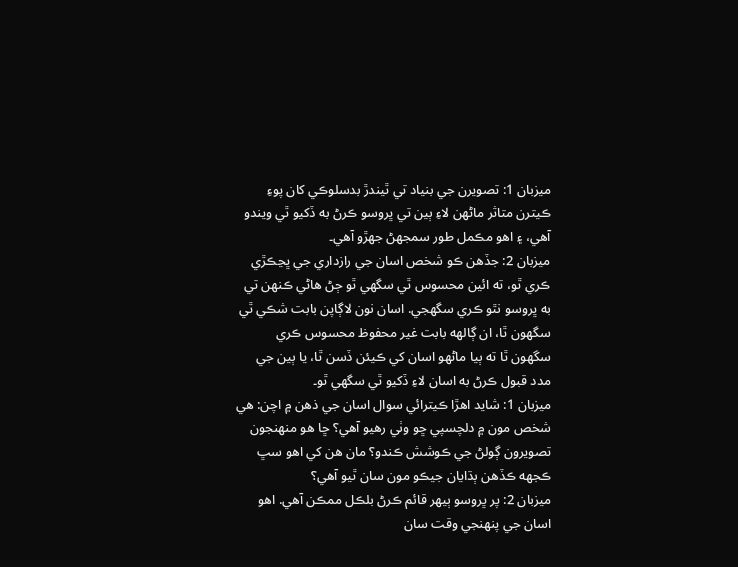ميزبان 1: تصويرن جي بنياد تي ٿيندڙ بدسلوڪي کان پوءِ ڪيترن متاثر ماڻهن لاءِ ٻين تي ڀروسو ڪرڻ به ڏکيو ٿي ويندو آهي، ۽ اهو مڪمل طور سمجهڻ جهڙو آهي۔
ميزبان 2: جڏهن ڪو شخص اسان جي رازداري جي ڀڃڪڙي ڪري ٿو، ته ائين محسوس ٿي سگهي ٿو ڄڻ هاڻي ڪنهن تي به ڀروسو نٿو ڪري سگهجي. اسان نون لاڳاپن بابت شڪي ٿي سگهون ٿا، ان ڳالهه بابت غير محفوظ محسوس ڪري سگهون ٿا ته ٻيا ماڻهو اسان کي ڪيئن ڏسن ٿا، يا ٻين جي مدد قبول ڪرڻ به اسان لاءِ ڏکيو ٿي سگهي ٿو۔
ميزبان 1: شايد اهڙا ڪيترائي سوال اسان جي ذهن ۾ اچن: هي شخص مون ۾ دلچسپي ڇو وٺي رهيو آهي؟ ڇا هو منهنجون تصويرون ڳولڻ جي ڪوشش ڪندو؟ مان هن کي اهو سڀ ڪجهه ڪڏهن ٻڌايان جيڪو مون سان ٿيو آهي؟
ميزبان 2: پر ڀروسو ٻيهر قائم ڪرڻ بلڪل ممڪن آهي. اهو اسان جي پنهنجي وقت سان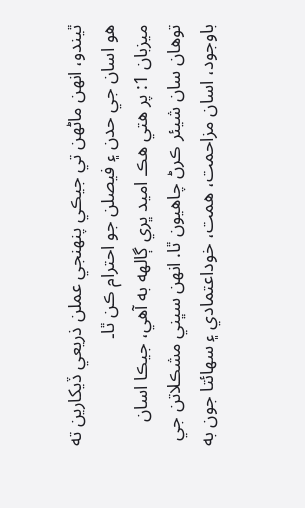ٿيندو، انهن ماڻهن تي جيڪي پنهنجي عملن ذريعي ڏيکارين ته هو اسان جي حدن ۽ فيصلن جو احترام ڪن ٿا۔
ميزبان 1: پر هتي هڪ اميد ڀري ڳالهه به آهي، جيڪا اسان توهان سان شيئر ڪرڻ چاهيون ٿا. انهن سڀني مشڪلاتن جي باوجود، اسان مزاحمت، همت، خوداعتمادي ۽ سهائتا جون به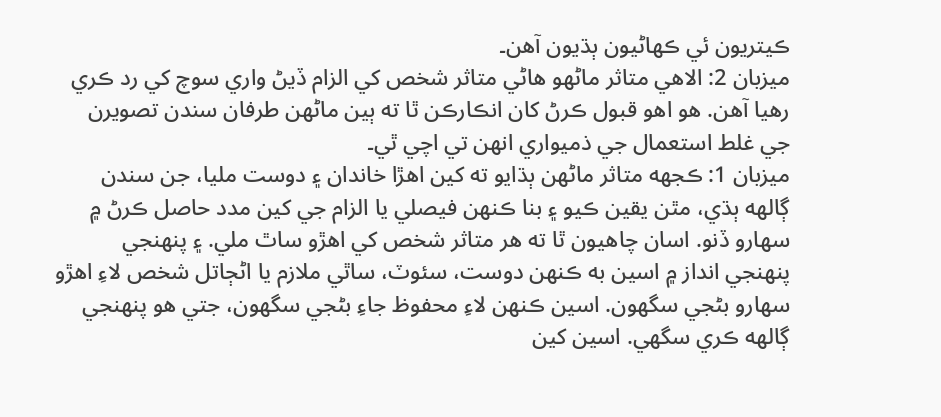ڪيتريون ئي ڪهاڻيون ٻڌيون آهن۔
ميزبان 2: الاهي متاثر ماڻهو هاڻي متاثر شخص کي الزام ڏيڻ واري سوچ کي رد ڪري رهيا آهن. هو اهو قبول ڪرڻ کان انڪارڪن ٿا ته ٻين ماڻهن طرفان سندن تصويرن جي غلط استعمال جي ذميواري انهن تي اچي ٿي۔
ميزبان 1: ڪجهه متاثر ماڻهن ٻڌايو ته کين اهڙا خاندان ۽ دوست مليا، جن سندن ڳالهه ٻڌي، مٿن يقين ڪيو ۽ بنا ڪنهن فيصلي يا الزام جي کين مدد حاصل ڪرڻ ۾ سهارو ڏنو. اسان چاهيون ٿا ته هر متاثر شخص کي اهڙو ساٿ ملي. ۽ پنهنجي پنهنجي انداز ۾ اسين به ڪنهن دوست، سئوٽ، ساٿي ملازم يا اڻڄاتل شخص لاءِ اهڙو سهارو بڻجي سگهون. اسين ڪنهن لاءِ محفوظ جاءِ بڻجي سگهون، جتي هو پنهنجي ڳالهه ڪري سگهي. اسين کين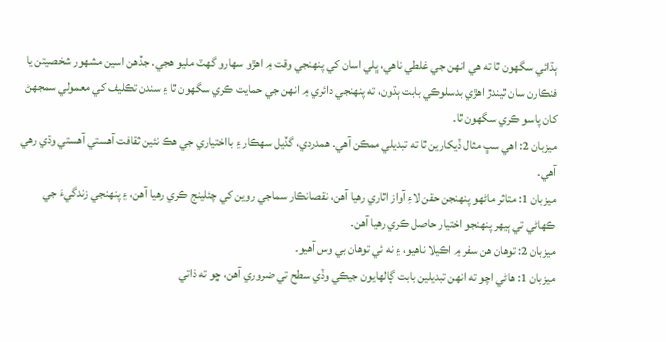ٻڌائي سگهون ٿا ته هي انهن جي غلطي ناهي، ڀلي اسان کي پنهنجي وقت ۾ اهڙو سهارو گهٽ مليو هجي. جڏهن اسين مشهور شخصيتن يا فنڪارن سان ٿيندڙ اهڙي بدسلوڪي بابت ٻڌون، ته پنهنجي دائري ۾ انهن جي حمايت ڪري سگهون ٿا ۽ سندن تڪليف کي معمولي سمجهڻ کان پاسو ڪري سگهون ٿا۔
ميزبان 2: اهي سڀ مثال ڏيکارين ٿا ته تبديلي ممڪن آهي. همدردي، گڏيل سهڪار ۽ بااختياري جي هڪ نئين ثقافت آهستي آهستي وڌي رهي آهي۔
ميزبان 1: متاثر ماڻهو پنهنجن حقن لاءِ آواز اٿاري رهيا آهن، نقصانڪار سماجي روين کي چئلينج ڪري رهيا آهن، ۽ پنهنجي زندگيءَ جي ڪهاڻي تي ٻيهر پنهنجو اختيار حاصل ڪري رهيا آهن۔
ميزبان 2: توهان هن سفر ۾ اڪيلا ناهيو، ۽ نه ئي توهان بي وس آهيو۔
ميزبان 1: هاڻي اچو ته انهن تبديلين بابت ڳالهايون جيڪي وڏي سطح تي ضروري آهن، ڇو ته ذاتي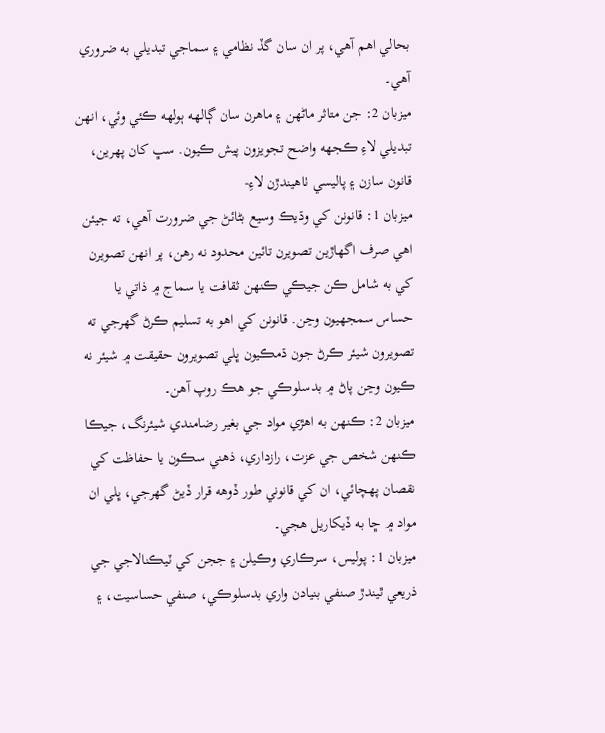بحالي اهم آهي، پر ان سان گڏ نظامي ۽ سماجي تبديلي به ضروري آهي۔
ميزبان 2: جن متاثر ماڻهن ۽ ماهرن سان ڳالهه ٻولهه ڪئي وئي، انهن تبديلي لاءِ ڪجهه واضح تجويزون پيش ڪيون. سڀ کان پهرين، قانون سازن ۽ پاليسي ٺاهيندڙن لاءِ-
ميزبان 1: قانونن کي وڌيڪ وسيع بڻائڻ جي ضرورت آهي، ته جيئن اهي صرف اگهاڙين تصويرن تائين محدود نه رهن، پر انهن تصويرن کي به شامل ڪن جيڪي ڪنهن ثقافت يا سماج ۾ ذاتي يا حساس سمجهيون وڃن. قانونن کي اهو به تسليم ڪرڻ گهرجي ته تصويرون شيئر ڪرڻ جون ڌمڪيون ڀلي تصويرون حقيقت ۾ شيئر نه ڪيون وڃن پاڻ ۾ بدسلوڪي جو هڪ روپ آهن۔
ميزبان 2: ڪنهن به اهڙي مواد جي بغير رضامندي شيئرنگ، جيڪا ڪنهن شخص جي عزت، رازداري، ذهني سڪون يا حفاظت کي نقصان پهچائي، ان کي قانوني طور ڏوهه قرار ڏيڻ گهرجي، ڀلي ان مواد ۾ ڇا به ڏيکاريل هجي۔
ميزبان 1: پوليس، سرڪاري وڪيلن ۽ ججن کي ٽيڪنالاجي جي ذريعي ٿيندڙ صنفي بنيادن واري بدسلوڪي، صنفي حساسيت، ۽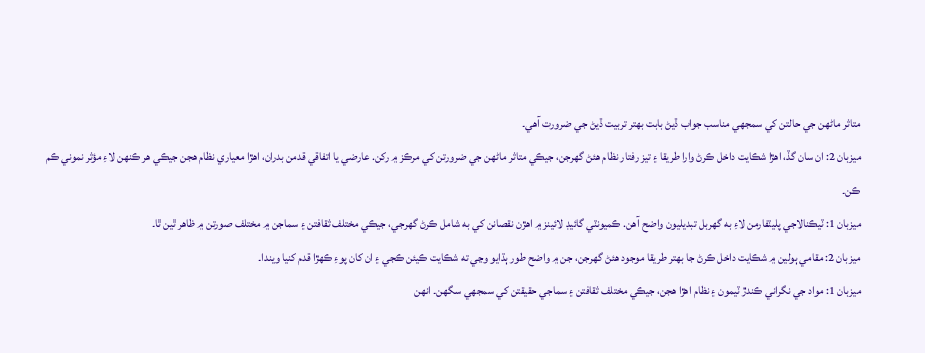متاثر ماڻهن جي حالتن کي سمجهي مناسب جواب ڏيڻ بابت بهتر تربيت ڏيڻ جي ضرورت آهي۔
ميزبان 2: ان سان گڏ، اهڙا شڪايت داخل ڪرڻ وارا طريقا ۽ تيز رفتار نظام هئڻ گهرجن، جيڪي متاثر ماڻهن جي ضرورتن کي مرڪز ۾ رکن. عارضي يا اتفاقي قدمن بدران، اهڙا معياري نظام هجن جيڪي هر ڪنهن لاءِ مؤثر نموني ڪم ڪن۔
ميزبان 1: ٽيڪنالاجي پليٽفارمن لاءِ به گهربل تبديليون واضح آهن. ڪميونٽي گائيڊ لائينز ۾ اهڙن نقصانن کي به شامل ڪرڻ گهرجي، جيڪي مختلف ثقافتن ۽ سماجن ۾ مختلف صورتن ۾ ظاهر ٿين ٿا۔
ميزبان 2: مقامي ٻولين ۾ شڪايت داخل ڪرڻ جا بهتر طريقا موجود هئڻ گهرجن، جن ۾ واضح طور ٻڌايو وڃي ته شڪايت ڪيئن ڪجي ۽ ان کان پوءِ ڪهڙا قدم کنيا ويندا۔
ميزبان 1: مواد جي نگراني ڪندڙ ٽيمون ۽ نظام اهڙا هجن، جيڪي مختلف ثقافتن ۽ سماجي حقيقتن کي سمجهي سگهن۔ انهن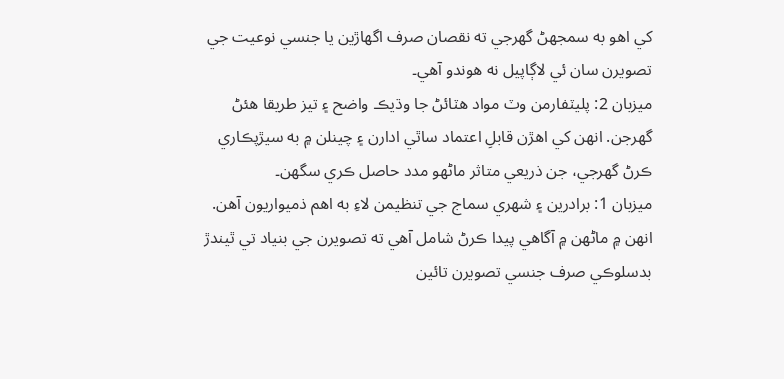کي اهو به سمجهڻ گهرجي ته نقصان صرف اگهاڙين يا جنسي نوعيت جي تصويرن سان ئي لاڳاپيل نه هوندو آهي۔
ميزبان 2: پليٽفارمن وٽ مواد هٽائڻ جا وڌيڪ واضح ۽ تيز طريقا هئڻ گهرجن. انهن کي اهڙن قابلِ اعتماد ساٿي ادارن ۽ چينلن ۾ به سيڙپڪاري ڪرڻ گهرجي، جن ذريعي متاثر ماڻهو مدد حاصل ڪري سگهن۔
ميزبان 1: برادرين ۽ شهري سماج جي تنظيمن لاءِ به اهم ذميواريون آهن. انهن ۾ ماڻهن ۾ آگاهي پيدا ڪرڻ شامل آهي ته تصويرن جي بنياد تي ٿيندڙ بدسلوڪي صرف جنسي تصويرن تائين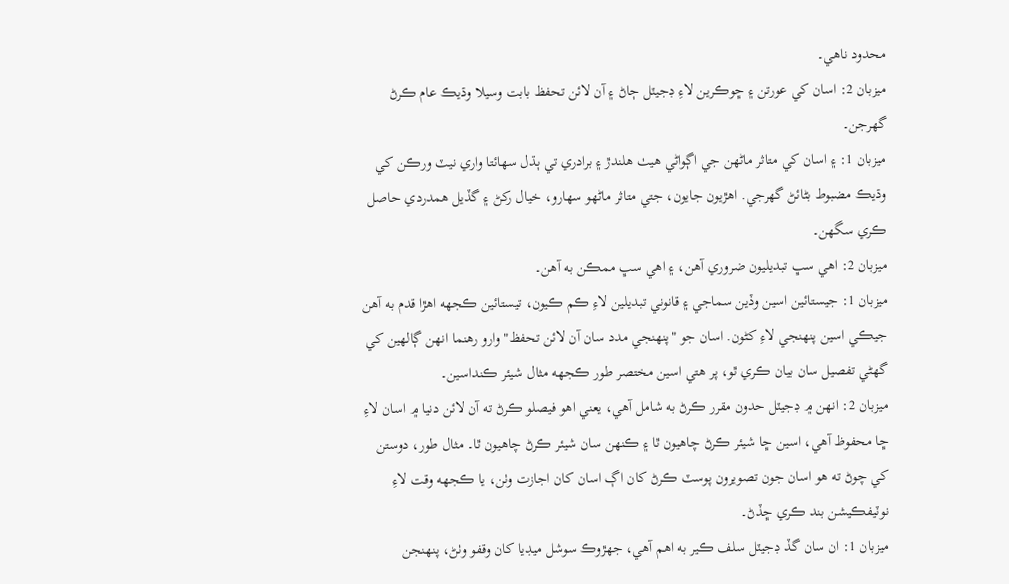محدود ناهي۔
ميزبان 2: اسان کي عورتن ۽ ڇوڪرين لاءِ ڊجيٽل ڄاڻ ۽ آن لائن تحفظ بابت وسيلا وڌيڪ عام ڪرڻ گهرجن۔
ميزبان 1: ۽ اسان کي متاثر ماڻهن جي اڳواڻي هيٺ هلندڙ ۽ برادري تي ٻڌل سهائتا واري نيٽ ورڪن کي وڌيڪ مضبوط بڻائڻ گهرجي. اهڙيون جايون، جتي متاثر ماڻهو سهارو، خيال رکڻ ۽ گڏيل همدردي حاصل ڪري سگهن۔
ميزبان 2: اهي سڀ تبديليون ضروري آهن، ۽ اهي سڀ ممڪن به آهن۔
ميزبان 1: جيستائين اسين وڏين سماجي ۽ قانوني تبديلين لاءِ ڪم ڪيون، تيستائين ڪجهه اهڙا قدم به آهن جيڪي اسين پنهنجي لاءِ کڻون. اسان جو "پنهنجي مدد سان آن لائن تحفظ" وارو رهنما انهن ڳالهين کي گهڻي تفصيل سان بيان ڪري ٿو، پر هتي اسين مختصر طور ڪجهه مثال شيئر ڪنداسين۔
ميزبان 2: انهن ۾ ڊجيٽل حدون مقرر ڪرڻ به شامل آهي، يعني اهو فيصلو ڪرڻ ته آن لائن دنيا ۾ اسان لاءِ ڇا محفوظ آهي، اسين ڇا شيئر ڪرڻ چاهيون ٿا ۽ ڪنهن سان شيئر ڪرڻ چاهيون ٿا۔ مثال طور، دوستن کي چوڻ ته هو اسان جون تصويرون پوسٽ ڪرڻ کان اڳ اسان کان اجازت وٺن، يا ڪجهه وقت لاءِ نوٽيفڪيشن بند ڪري ڇڏڻ۔
ميزبان 1: ان سان گڏ ڊجيٽل سلف ڪير به اهم آهي، جهڙوڪ سوشل ميڊيا کان وقفو وٺڻ، پنهنجن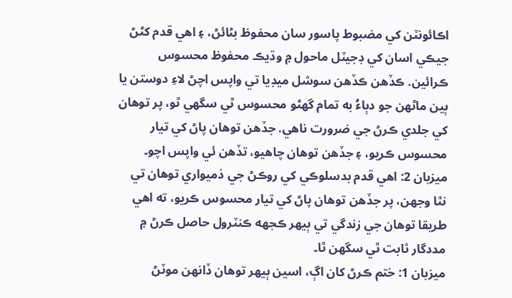اڪائونٽن کي مضبوط پاسور سان محفوظ بڻائڻ، ۽ اهي قدم کڻڻ جيڪي اسان کي ڊجيٽل ماحول ۾ وڌيڪ محفوظ محسوس ڪرائين. ڪڏهن ڪڏهن سوشل ميڊيا تي واپس اچڻ لاءِ دوستن يا ٻين ماڻهن جو دٻاءُ به تمام گهڻو محسوس ٿي سگهي ٿو، پر توهان کي جلدي ڪرڻ جي ضرورت ناهي. جڏهن توهان پاڻ کي تيار محسوس ڪريو، ۽ جڏهن توهان چاهيو، تڏهن ئي واپس اچو۔
ميزبان 2: اهي قدم بدسلوڪي کي روڪڻ جي ذميواري توهان تي نٿا وجهن، پر جڏهن توهان پاڻ کي تيار محسوس ڪريو، ته اهي طريقا توهان جي زندگي تي ٻيهر ڪجهه ڪنٽرول حاصل ڪرڻ ۾ مددگار ثابت ٿي سگهن ٿا۔
ميزبان 1: ختم ڪرڻ کان اڳ، اسين ٻيهر توهان ڏانهن موٽڻ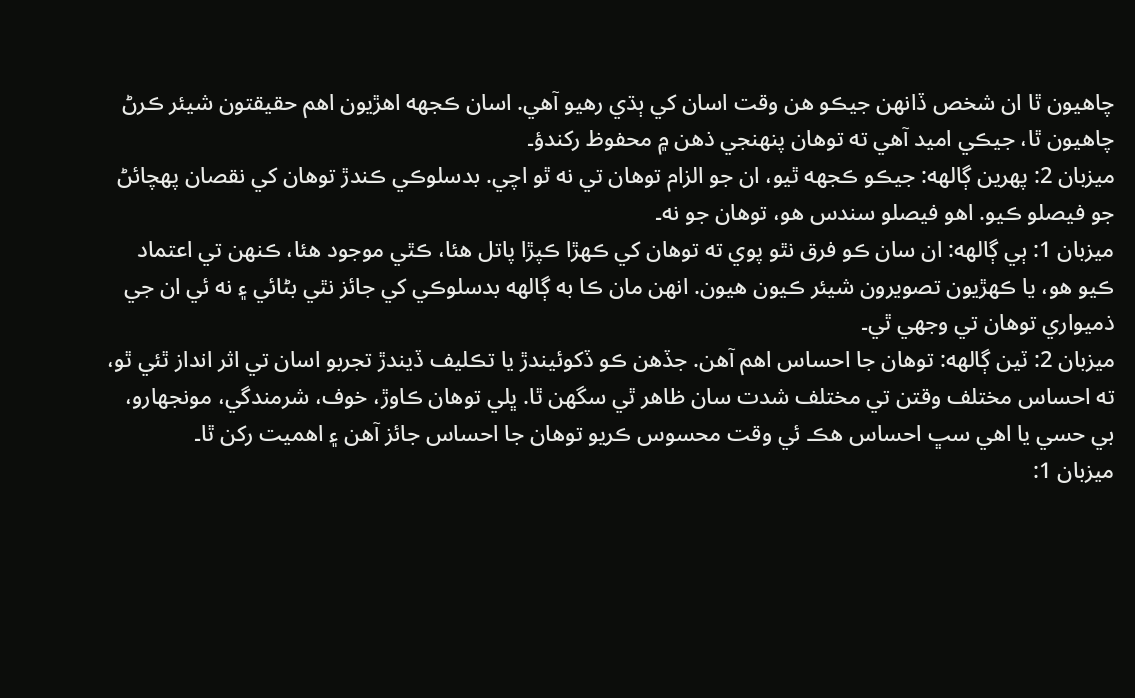چاهيون ٿا ان شخص ڏانهن جيڪو هن وقت اسان کي ٻڌي رهيو آهي. اسان ڪجهه اهڙيون اهم حقيقتون شيئر ڪرڻ چاهيون ٿا، جيڪي اميد آهي ته توهان پنهنجي ذهن ۾ محفوظ رکندؤ۔
ميزبان 2: پهرين ڳالهه: جيڪو ڪجهه ٿيو، ان جو الزام توهان تي نه ٿو اچي. بدسلوڪي ڪندڙ توهان کي نقصان پهچائڻ جو فيصلو ڪيو. اهو فيصلو سندس هو، توهان جو نه۔
ميزبان 1: ٻي ڳالهه: ان سان ڪو فرق نٿو پوي ته توهان کي ڪهڙا ڪپڙا پاتل هئا، ڪٿي موجود هئا، ڪنهن تي اعتماد ڪيو هو، يا ڪهڙيون تصويرون شيئر ڪيون هيون. انهن مان ڪا به ڳالهه بدسلوڪي کي جائز نٿي بڻائي ۽ نه ئي ان جي ذميواري توهان تي وجهي ٿي۔
ميزبان 2: ٽين ڳالهه: توهان جا احساس اهم آهن. جڏهن ڪو ڏکوئيندڙ يا تڪليف ڏيندڙ تجربو اسان تي اثر انداز ٿئي ٿو، ته احساس مختلف وقتن تي مختلف شدت سان ظاهر ٿي سگهن ٿا. ڀلي توهان ڪاوڙ، خوف، شرمندگي، مونجهارو، بي حسي يا اهي سڀ احساس هڪ ئي وقت محسوس ڪريو توهان جا احساس جائز آهن ۽ اهميت رکن ٿا۔
ميزبان 1: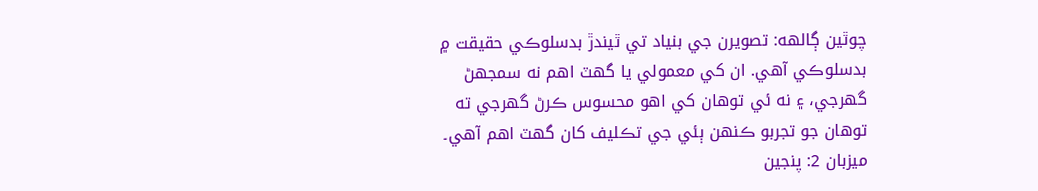چوٿين ڳالهه: تصويرن جي بنياد تي ٿيندڙ بدسلوڪي حقيقت ۾ بدسلوڪي آهي. ان کي معمولي يا گهٽ اهم نه سمجهڻ گهرجي، ۽ نه ئي توهان کي اهو محسوس ڪرڻ گهرجي ته توهان جو تجربو ڪنهن ٻئي جي تڪليف کان گهٽ اهم آهي۔
ميزبان 2: پنجين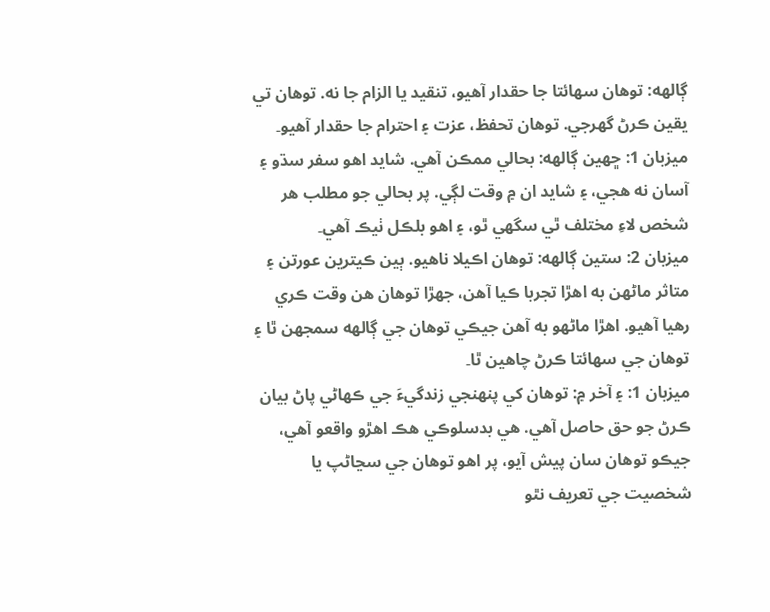ڳالهه: توهان سهائتا جا حقدار آهيو، تنقيد يا الزام جا نه. توهان تي يقين ڪرڻ گهرجي. توهان تحفظ، عزت ۽ احترام جا حقدار آهيو۔
ميزبان 1: ڇهين ڳالهه: بحالي ممڪن آهي. شايد اهو سفر سڌو ۽ آسان نه هجي، ۽ شايد ان ۾ وقت لڳي. پر بحالي جو مطلب هر شخص لاءِ مختلف ٿي سگهي ٿو، ۽ اهو بلڪل ٺيڪ آهي۔
ميزبان 2: ستين ڳالهه: توهان اڪيلا ناهيو. ٻين ڪيترين عورتن ۽ متاثر ماڻهن به اهڙا تجربا ڪيا آهن، جهڙا توهان هن وقت ڪري رهيا آهيو. اهڙا ماڻهو به آهن جيڪي توهان جي ڳالهه سمجهن ٿا ۽ توهان جي سهائتا ڪرڻ چاهين ٿا۔
ميزبان 1: ۽ آخر ۾: توهان کي پنهنجي زندگيءَ جي ڪهاڻي پاڻ بيان ڪرڻ جو حق حاصل آهي. هي بدسلوڪي هڪ اهڙو واقعو آهي، جيڪو توهان سان پيش آيو، پر اهو توهان جي سڃاڻپ يا شخصيت جي تعريف نٿو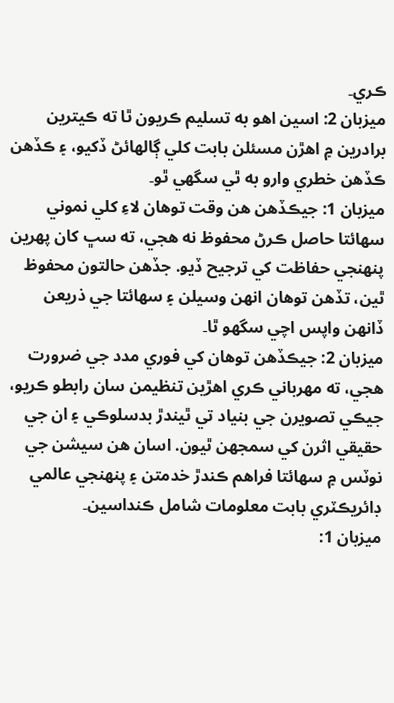ڪري۔
ميزبان 2: اسين اهو به تسليم ڪريون ٿا ته ڪيترين برادرين ۾ اهڙن مسئلن بابت کلي ڳالهائڻ ڏکيو، ۽ ڪڏهن ڪڏهن خطري وارو به ٿي سگهي ٿو۔
ميزبان 1: جيڪڏهن هن وقت توهان لاءِ کلي نموني سهائتا حاصل ڪرڻ محفوظ نه هجي، ته سڀ کان پهرين پنهنجي حفاظت کي ترجيح ڏيو. جڏهن حالتون محفوظ ٿين، تڏهن توهان انهن وسيلن ۽ سهائتا جي ذريعن ڏانهن واپس اچي سگهو ٿا۔
ميزبان 2: جيڪڏهن توهان کي فوري مدد جي ضرورت هجي، ته مهرباني ڪري اهڙين تنظيمن سان رابطو ڪريو، جيڪي تصويرن جي بنياد تي ٿيندڙ بدسلوڪي ۽ ان جي حقيقي اثرن کي سمجهن ٿيون. اسان هن سيشن جي نوٽس ۾ سهائتا فراهم ڪندڙ خدمتن ۽ پنهنجي عالمي ڊائريڪٽري بابت معلومات شامل ڪنداسين۔
ميزبان 1: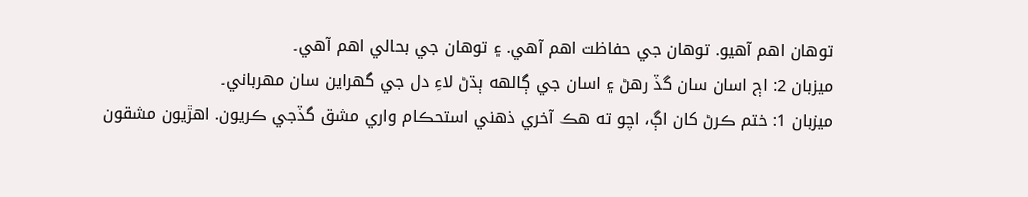توهان اهم آهيو. توهان جي حفاظت اهم آهي. ۽ توهان جي بحالي اهم آهي۔
ميزبان 2: اڄ اسان سان گڏ رهڻ ۽ اسان جي ڳالهه ٻڌڻ لاءِ دل جي گهراين سان مهرباني۔
ميزبان 1: ختم ڪرڻ کان اڳ، اچو ته هڪ آخري ذهني استحڪام واري مشق گڏجي ڪريون. اهڙيون مشقون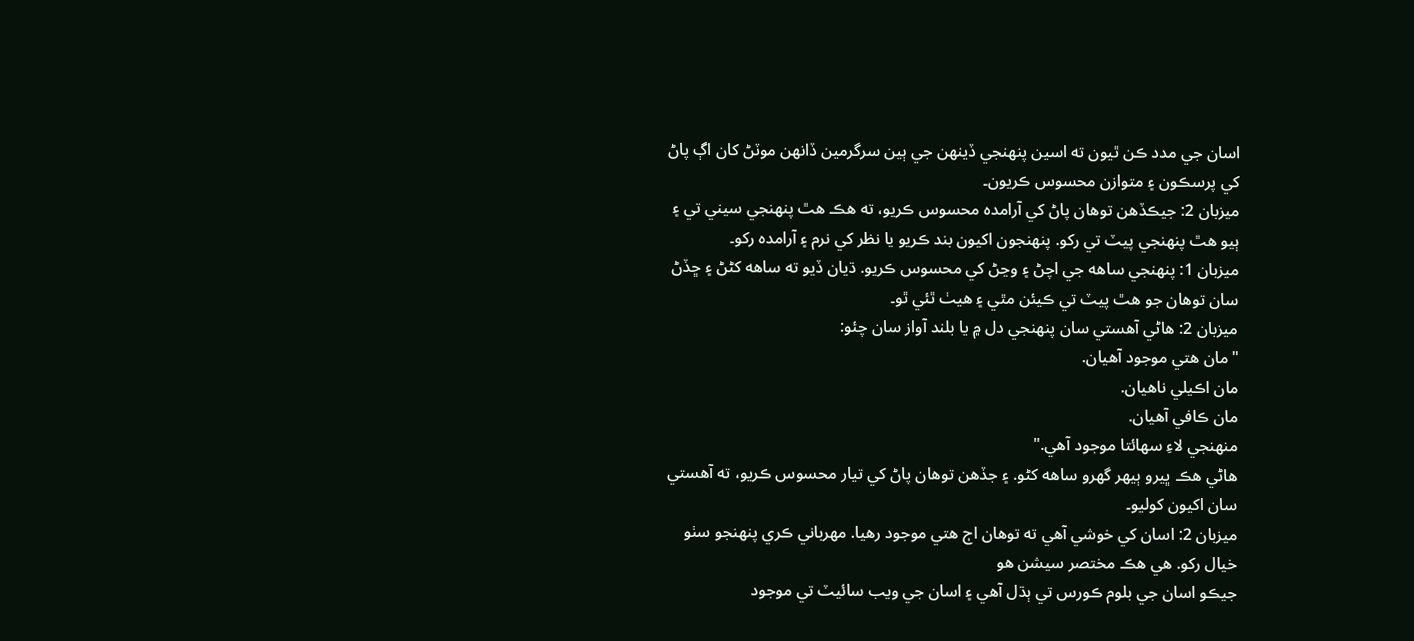اسان جي مدد ڪن ٿيون ته اسين پنهنجي ڏينهن جي ٻين سرگرمين ڏانهن موٽڻ کان اڳ پاڻ کي پرسڪون ۽ متوازن محسوس ڪريون۔
ميزبان 2: جيڪڏهن توهان پاڻ کي آرامده محسوس ڪريو، ته هڪ هٿ پنهنجي سيني تي ۽ ٻيو هٿ پنهنجي پيٽ تي رکو. پنهنجون اکيون بند ڪريو يا نظر کي نرم ۽ آرامده رکو۔
ميزبان 1: پنهنجي ساهه جي اچڻ ۽ وڃڻ کي محسوس ڪريو. ڌيان ڏيو ته ساهه کڻڻ ۽ ڇڏڻ سان توهان جو هٿ پيٽ تي ڪيئن مٿي ۽ هيٺ ٿئي ٿو۔
ميزبان 2: هاڻي آهستي سان پنهنجي دل ۾ يا بلند آواز سان چئو:
"مان هتي موجود آهيان.
مان اڪيلي ناهيان.
مان ڪافي آهيان.
منهنجي لاءِ سهائتا موجود آهي."
هاڻي هڪ ڀيرو ٻيهر گهرو ساهه کڻو. ۽ جڏهن توهان پاڻ کي تيار محسوس ڪريو، ته آهستي سان اکيون کوليو۔
ميزبان 2: اسان کي خوشي آهي ته توهان اڄ هتي موجود رهيا. مهرباني ڪري پنهنجو سٺو خيال رکو. هي هڪ مختصر سيشن هو
جيڪو اسان جي بلوم ڪورس تي ٻڌل آهي ۽ اسان جي ويب سائيٽ تي موجود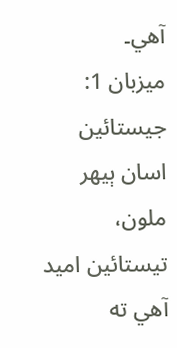آهي۔
ميزبان 1: جيستائين اسان ٻيهر ملون، تيستائين اميد آهي ته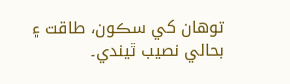توهان کي سڪون، طاقت ۽ بحالي نصيب ٿيندي۔